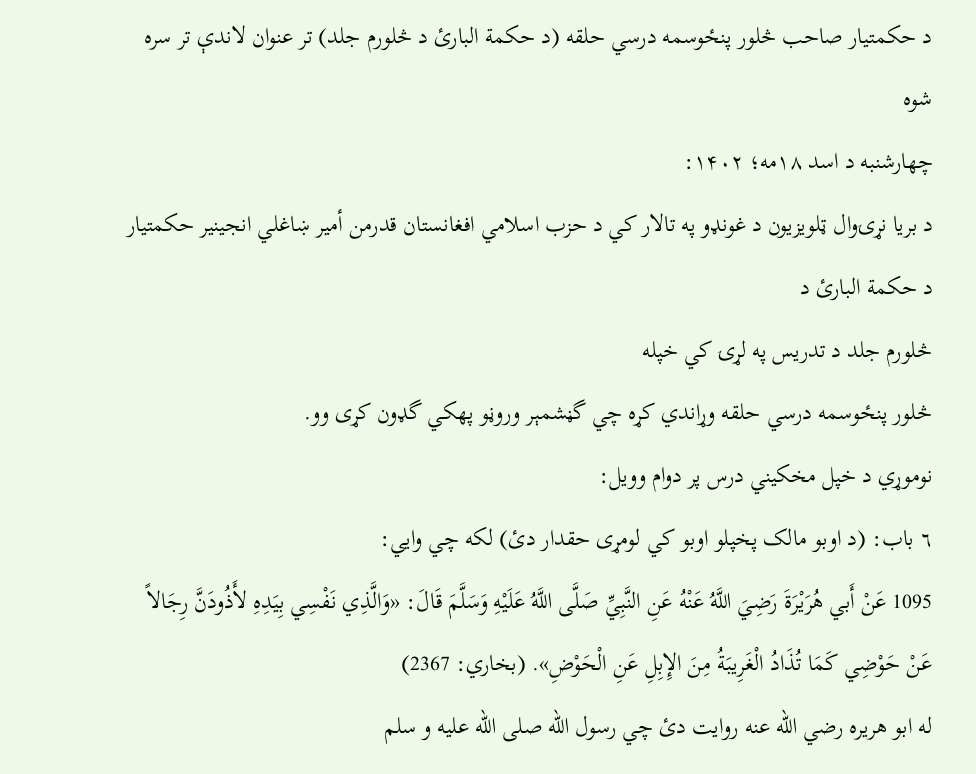د حکمتيار صاحب څلور پنځوسمه درسي حلقه (د حکمة البارئ د څلورم جلد) تر عنوان لاندې تر سره شوه
چهارشنبه د اسد ۱۸مه؛ ۱۴۰۲:
د بريا نړۍوال ټلويزيون د غونډو په تالار کي د حزب اسلامي افغانستان قدرمن أمير ښاغلي انجينير حکمتيار د حکمة البارئ د
څلورم جلد د تدريس په لړۍ کي خپله
څلور پنځوسمه درسي حلقه وړاندي کړه چي گڼشمېر وروڼو پهکي گډون کړی وو.
نوموړي د خپل مخکيني درس پر دوام وويل:
٦ باب: (د اوبو مالک پخپلو اوبو کي لومړی حقدار دئ) لکه چي وايي:
1095 عَنْ أَبي هُرَيْرَةَ رَضِيَ اللَّهُ عَنْهُ عَنِ النَّبِيِّ صَلَّى اللَّهُ عَلَيْهِ وَسَلَّمَ قَالَ: «وَالَّذِي نَفْسِي بِيَدِهِ لأَذُودَنَّ رِجَالاً عَنْ حَوْضِي كَمَا تُذَادُ الْغَرِيبَةُ مِنَ الإِبِلِ عَنِ الْحَوْضِ». (بخاري: 2367)
له ابو هريره رضي الله عنه روايت دئ چي رسول الله صلى الله عليه و سلم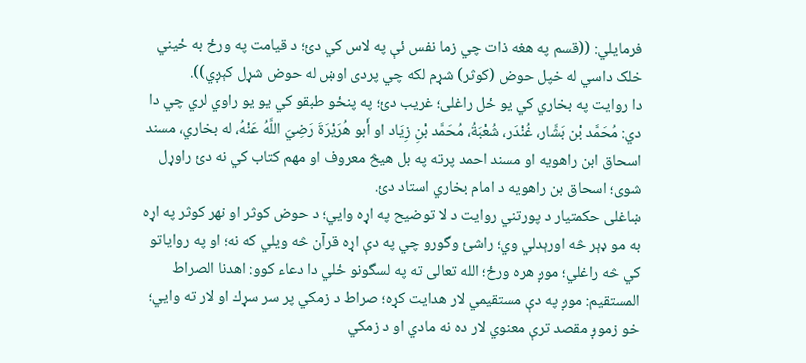فرمايلي: ((قسم په هغه ذات چي زما نفس ئې په لاس کي دئ؛ د قيامت په ورځ به ځيني خلک داسي له خپل حوض (کوثر) شړم لکه چي پردى اوښ له حوض شړل کېږي)).
دا روايت په بخاري كي يو ځل راغلى؛ غريب دئ؛ په پنځو طبقو كي يو يو راوي لري چي دا دي: مُحَمَّد بْن بَشَّار، غُنْدَر، شُعْبَةُ، مُحَمَّد بْنِ زِيَاد او أَبو هُرَيْرَةَ رَضِيَ اللَّهُ عَنْهُ، له بخاري، مسند اسحاق ابن راهويه او مسند احمد پرته په بل هيڅ معروف او مهم كتاب كي نه دئ راوړل شوى؛ اسحاق بن راهويه د امام بخاري استاد دئ.
ښاغلی حکمتيار د پورتني روايت د لا توضيح په اړه وايي؛ د حوض كوثر او نهر كوثر په اړه به مو ډېر څه اورېدلي وي؛ راشئ وگورو چي په دې اړه قرآن څه ويلي كه نه؛ او په رواياتو كي څه راغلي؛ موږ هره ورځ؛ الله تعالى ته په لسگونو ځلي دا دعاء كوو: اهدنا الصراط المستقيم: موږ په دې مستقيمي لار هدايت كړه؛ صراط د زمكي پر سر سړك او لار ته وايي؛ خو زموږ مقصد ترې معنوي لار ده نه مادي او د زمكي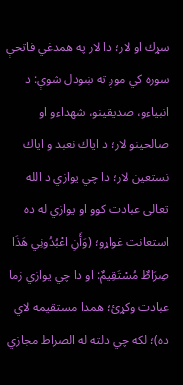سړك او لار؛ دا لار په همدغي فاتحې سوره كي موږ ته ښودل شوې: د انبياءو، صديقينو، شهداءو او صالحينو لار؛ د اياك نعبد و اياك نستعين لار؛ دا چي يوازي د الله تعالى عبادت كوو او يوازي له ده استعانت غواړو؛ (وَأَنِ اعْبُدُونِي هَذَا صِرَاطٌ مُسْتَقِيمٌ: او دا چي يوازي زما عبادت وكړئ؛ همدا مستقيمه لاي ده)؛ لكه چي دلته له الصراط مجازي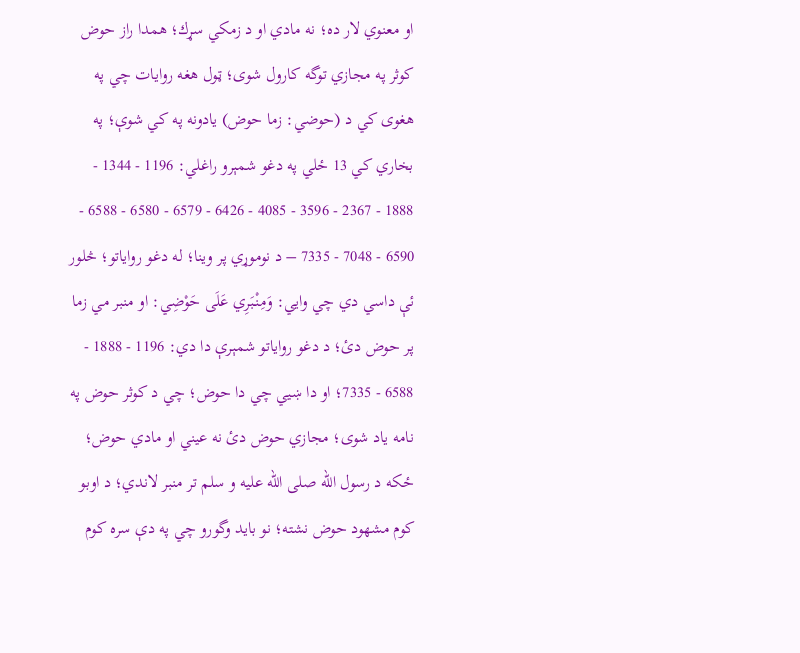او معنوي لار ده؛ نه مادي او د زمكي سړك؛ همدا راز حوض كوثر په مجازي توگه كارول شوى؛ ټول هغه روايات چي په هغوى كي د (حوضي: زما حوض) يادونه په كي شوې؛ په بخاري كي 13 ځلي په دغو شمېرو راغلي: 1196 - 1344 - 1888 - 2367 - 3596 - 4085 - 6426 - 6579 - 6580 - 6588 - 6590 - 7048 - 7335 – د نوموړي پر وينا؛ له دغو رواياتو؛ څلور ئې داسي دي چي وايي: وَمِنْبَرِي عَلَى حَوْضِي: او منبر مي زما پر حوض دئ؛ د دغو رواياتو شمېرې دا دي: 1196 - 1888 - 6588 - 7335؛ او دا ښيي چي دا حوض؛ چي د كوثر حوض په نامه ياد شوى؛ مجازي حوض دئ نه عيني او مادي حوض؛ ځكه د رسول الله صلى الله عليه و سلم تر منبر لاندي؛ د اوبو كوم مشهود حوض نشته؛ نو بايد وگورو چي په دې سره كوم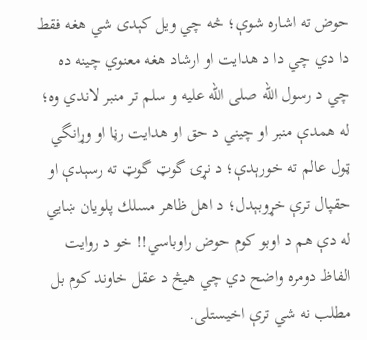حوض ته اشاره شوې؛ څه چي ويل كېدى شي هغه فقط دا دي چي دا د هدايت او ارشاد هغه معنوي چينه ده چي د رسول الله صلى الله عليه و سلم تر منبر لاندي وه؛ له همدې منبر او چيني د حق او هدايت رڼا او وړانگي ټول عالم ته خورېدې؛ د نړۍ گوټ گوټ ته رسېدې او حقپال ترې خړوبېدل؛ د اهل ظاهر مسلك پلويان ښايي له دې هم د اوبو كوم حوض راوباسي!! خو د روايت الفاظ دومره واضح دي چي هيڅ د عقل خاوند كوم بل مطلب نه شي ترې اخيستلى.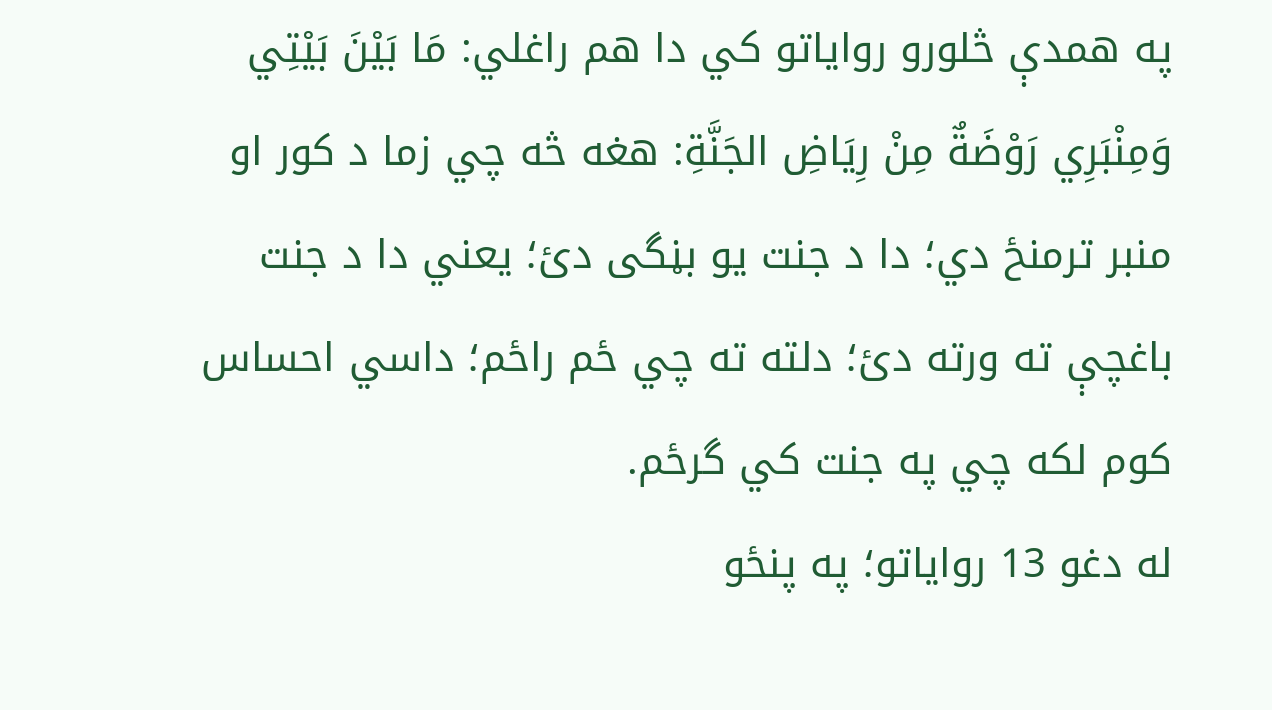په همدې څلورو رواياتو كي دا هم راغلي: مَا بَيْنَ بَيْتِي وَمِنْبَرِي رَوْضَةٌ مِنْ رِيَاضِ الجَنَّةِ: هغه څه چي زما د كور او منبر ترمنځ دي؛ دا د جنت يو بڼگى دئ؛ يعني دا د جنت باغچې ته ورته دئ؛ دلته ته چي ځم راځم؛ داسي احساس كوم لكه چي په جنت كي گرځم.
له دغو 13 رواياتو؛ په پنځو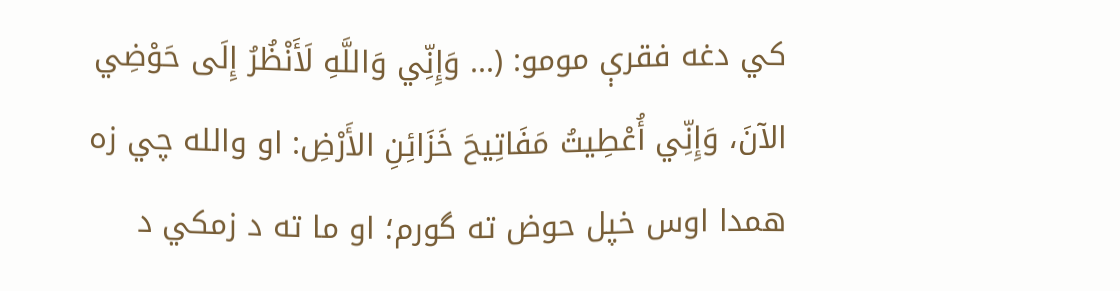كي دغه فقرې مومو: (... وَإِنِّي وَاللَّهِ لَأَنْظُرُ إِلَى حَوْضِي الآنَ، وَإِنِّي أُعْطِيتُ مَفَاتِيحَ خَزَائِنِ الأَرْضِ: او والله چي زه همدا اوس خپل حوض ته گورم؛ او ما ته د زمكي د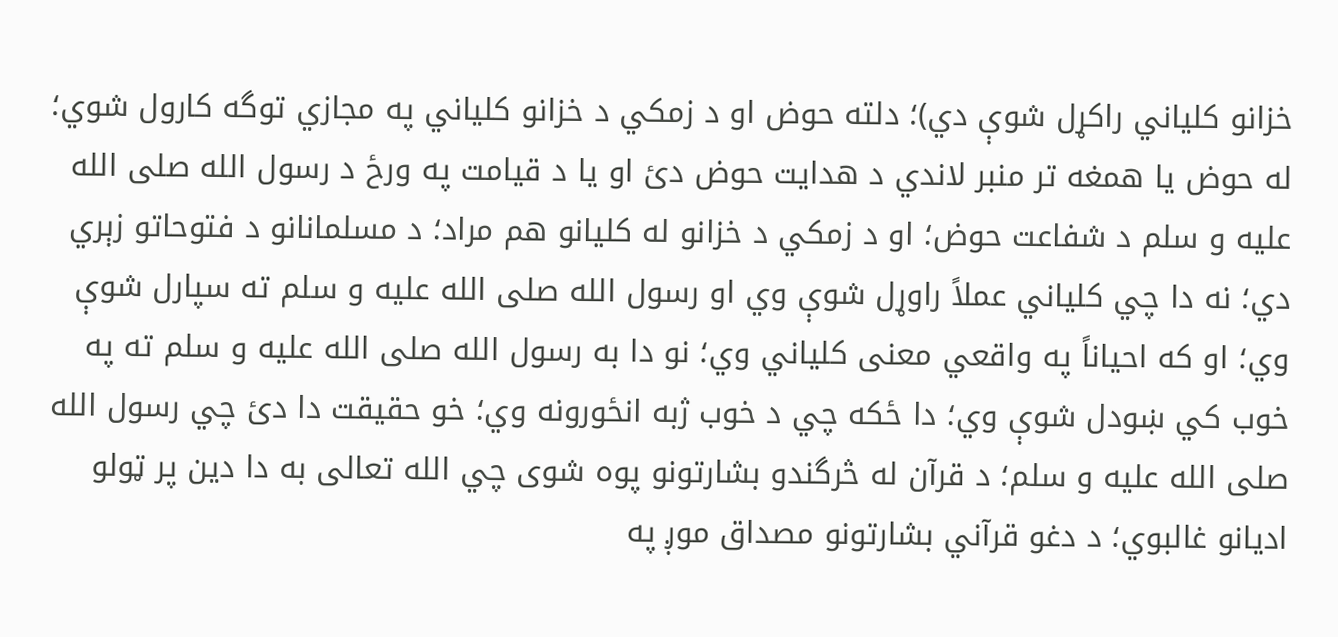خزانو كلياني راكړل شوې دي)؛ دلته حوض او د زمكي د خزانو كلياني په مجازي توگه كارول شوي؛ له حوض يا همغه تر منبر لاندي د هدايت حوض دئ او يا د قيامت په ورځ د رسول الله صلى الله عليه و سلم د شفاعت حوض؛ او د زمكي د خزانو له كليانو هم مراد؛ د مسلمانانو د فتوحاتو زېري دي؛ نه دا چي كلياني عملاً راوړل شوې وي او رسول الله صلى الله عليه و سلم ته سپارل شوې وي؛ او كه احياناً په واقعي معنى كلياني وي؛ نو دا به رسول الله صلى الله عليه و سلم ته په خوب كي ښودل شوې وي؛ دا ځكه چي د خوب ژبه انځورونه وي؛ خو حقيقت دا دئ چي رسول الله صلى الله عليه و سلم؛ د قرآن له څرگندو بشارتونو پوه شوى چي الله تعالى به دا دين پر ټولو اديانو غالبوي؛ د دغو قرآني بشارتونو مصداق موږ په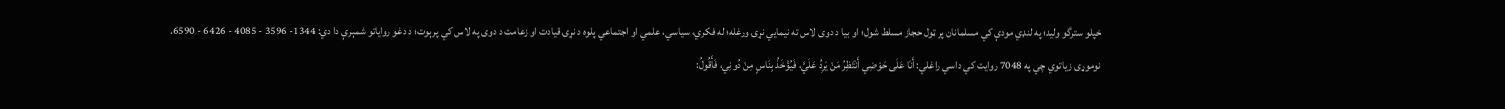خپلو سترگو وليد؛ په لنډي مودې كي مسلمانان پر ټول حجاز مسلط شول؛ او بيا د دوى لاس ته نيمايي نړۍ ورغله؛ له فكري، سياسي، علمي او اجتماعي پلوه د نړۍ قيادت او زعامت د دوى په لاس كي پرېوت؛ د دغو رواياتو شمېرې دا دي: 1344- 3596 - 4085 - 6426 - 6590.
نوموړی زياتوي چي په 7048 روايت كي داسي راغلي: أَنَا عَلَى حَوْضِي أَنْتَظِرُ مَنْ يَرِدُ عَلَيَّ، فَيُؤْخَذُ بِنَاسٍ مِنْ دُونِي، فَأَقُولُ: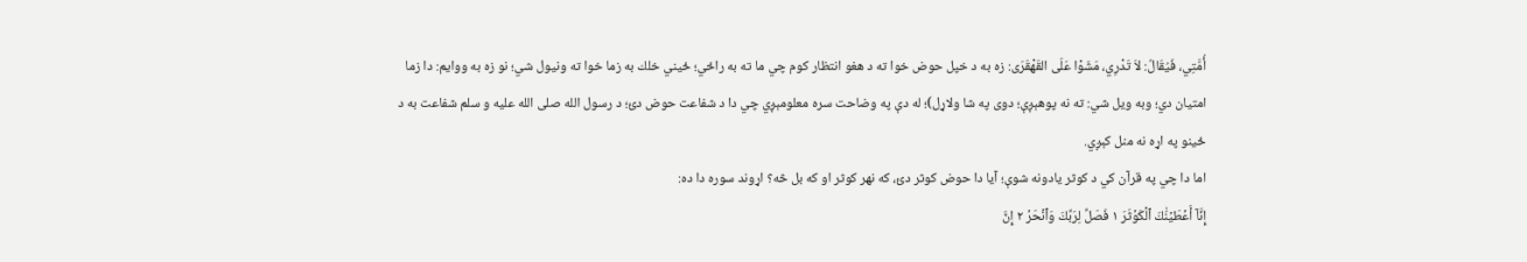أُمَّتِي، فَيُقَالُ: لاَ تَدْرِي، مَشَوْا عَلَى القَهْقَرَى: زه به د خپل حوض خوا ته د هغو انتظار كوم چي ما ته به راځي؛ ځيني خلك به زما خوا ته ونيول شي؛ نو زه به ووايم: دا زما امتيان دي؛ وبه ويل شي: ته نه پوهېږې؛ دوى په شا ولاړل)؛ له دې په وضاحت سره معلومېږي چي دا د شفاعت حوض دئ؛ د رسول الله صلى الله عليه و سلم شفاعت به د ځينو په اړه نه منل كېږي.
اما دا چي په قرآن كي د كوثر يادونه شوې؛ آيا دا حوض كوثر دئ، كه نهر كوثر او كه بل څه؟ اړوند سوره دا ده:
إِنَّآ أَعۡطَيۡنَٰكَ ٱلۡكَوۡثَرَ ١ فَصَلِّ لِرَبِّكَ وَٱنۡحَرۡ ٢ إِنَّ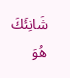شَانِئَكَ هُوَ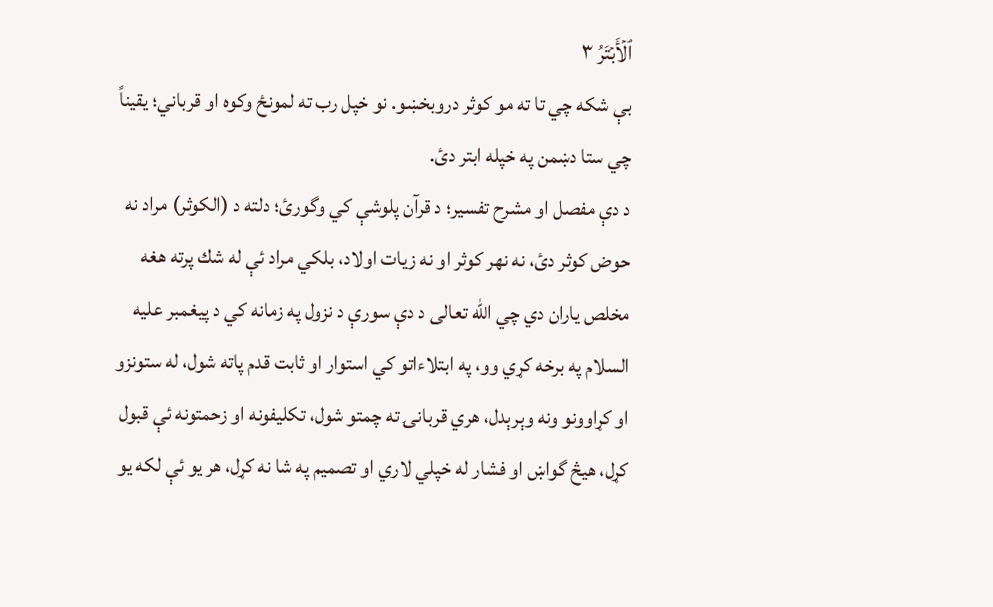ٱلۡأَبۡتَرُ ٣
بې شكه چي تا ته مو كوثر دروبخښو. نو خپل رب ته لمونځ وكوه او قرباني؛ يقيناً چي ستا دښمن په خپله ابتر دئ.
د دې مفصل او مشرح تفسير؛ د قرآن پلوشې كي وگورئ؛ دلته د (الكوثر) مراد نه حوض كوثر دئ، نه نهر كوثر او نه زيات اولاد، بلكي مراد ئې له شك پرته هغه مخلص ياران دي چي الله تعالى د دې سورې د نزول په زمانه كي د پيغمبر عليه السلام په برخه كړي وو، په ابتلاءاتو كي استوار او ثابت قدم پاته شول، له ستونزو او كړاوونو ونه وېرېدل، هري قربانۍ ته چمتو شول، تكليفونه او زحمتونه ئې قبول كړل، هيڅ گواښ او فشار له خپلي لاري او تصميم په شا نه كړل، هر يو ئې لكه يو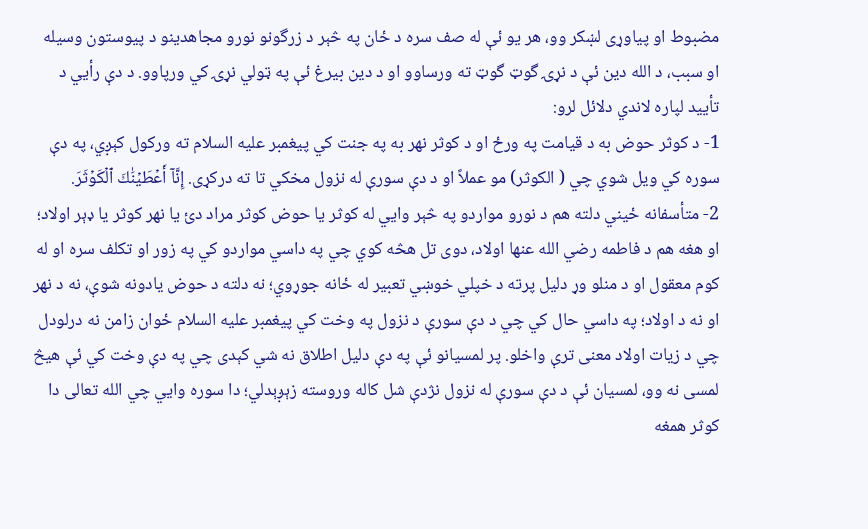مضبوط او پياوړى لښكر وو، هر يو ئې له صف سره د ځان په څېر د زرگونو نورو مجاهدينو د پيوستون وسيله او سبب، د الله دين ئې د نړۍ گوټ گوټ ته ورساوو او د دين بيرغ ئې په ټولي نړۍ كي ورپاوو. د دې رأيي د تأييد لپاره لاندي دلائل لرو:
1- د كوثر حوض به د قيامت په ورځ او د كوثر نهر به په جنت كي پيغمبر عليه السلام ته وركول كېږي، په دې سوره كي ويل شوي چي ( الكوثر) مو عملاً او د دې سورې له نزول مخكي تا ته دركړى. إِنَّآ أَعۡطَيۡنَٰكَ ٱلۡكَوۡثَرَ.
2- متأسفانه ځيني دلته هم د نورو مواردو په څېر وايي له كوثر يا حوض كوثر مراد دئ يا نهر كوثر يا ډېر اولاد؛ او هغه هم د فاطمه رضي الله عنها اولاد، دوى تل هڅه كوي چي په داسي مواردو كي په زور او تكلف سره او له كوم معقول او د منلو وړ دليل پرته د خپلي خوښي تعبير له ځانه جوړوي؛ نه دلته د حوض يادونه شوې، نه د نهر او نه د اولاد؛ په داسي حال كي چي د دې سورې د نزول په وخت كي پيغمبر عليه السلام ځوان زامن نه درلودل چي د زيات اولاد معنى ترې واخلو. پر لمسيانو ئې په دې دليل اطلاق نه شي كېدى چي په دې وخت كي ئې هيڅ لمسى نه وو، لمسيان ئې د دې سورې له نزول نژدې شل كاله وروسته زېږېدلي؛ دا سوره وايي چي الله تعالى دا كوثر همغه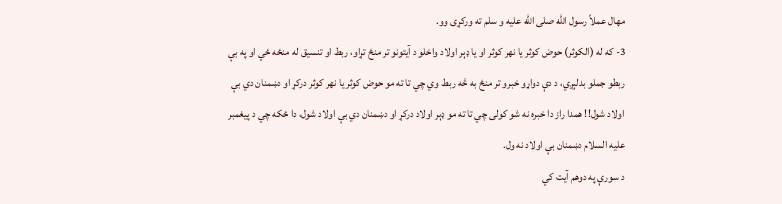مهال عملاً رسول الله صلى الله عليه و سلم ته وركړى وو.
3- كه له (الكوثر) حوض كوثر يا نهر كوثر او يا ډېر اولاد واخلو د آيتونو تر منځ تړاو، ربط او تنسيق له منځه ځي او په بې ربطو جملو بدلېږي، د دې دواړو خبرو تر منځ به څه ربط وي چي تا ته مو حوض كوثر يا نهر كوثر دركړ او دښمنان دي بې اولاد شول!! همدا راز دا خبره نه شو كولى چي تا ته مو ډېر اولاد دركړ او دښمنان دي بې اولاد شول، دا ځكه چي د پيغمبر عليه السلام دښمنان بې اولاد نه ول.
د سورې په دوهم آيت كي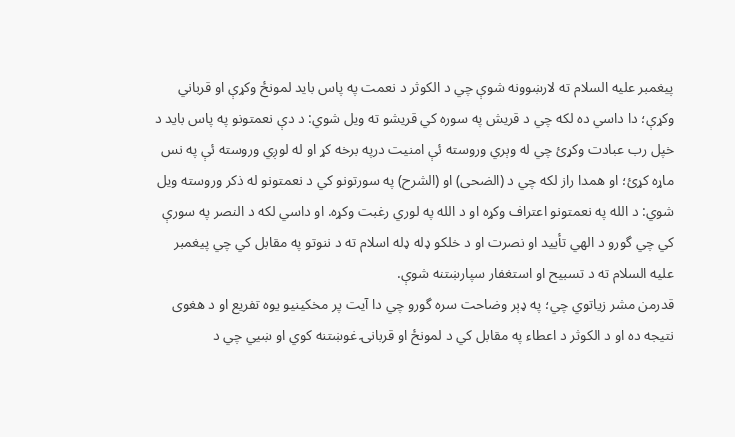پيغمبر عليه السلام ته لارښوونه شوې چي د الكوثر د نعمت په پاس بايد لمونځ وكړې او قرباني وكړې؛ دا داسي ده لكه چي د قريش په سوره كي قريشو ته ويل شوي: د دې نعمتونو په پاس بايد د خپل رب عبادت وكړئ چي له وېري وروسته ئې امنيت درپه برخه كړ او له لوږي وروسته ئې په نس ماړه كړئ؛ او همدا راز لكه چي د (الضحى) او (الشرح) په سورتونو كي د نعمتونو له ذكر وروسته ويل شوي: د الله په نعمتونو اعتراف وكړه او د الله په لوري رغبت وكړه. او داسي لكه د النصر په سورې كي چي گورو د الهي تأييد او نصرت او د خلكو ډله ډله اسلام ته د ننوتو په مقابل كي چي پيغمبر عليه السلام ته د تسبيح او استغفار سپارښتنه شوې.
قدرمن مشر زياتوي چي؛ په ډېر وضاحت سره گورو چي دا آيت پر مخكينيو يوه تفريع او د هغوى نتيجه ده او د الكوثر د اعطاء په مقابل كي د لمونځ او قربانۍ غوښتنه كوي او ښيي چي د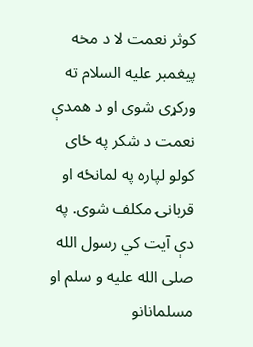كوثر نعمت لا د مخه پيغمبر عليه السلام ته وركړى شوى او د همدې نعمت د شكر په ځاى كولو لپاره په لمانځه او قربانۍ مكلف شوى. په دې آيت كي رسول الله صلى الله عليه و سلم او مسلمانانو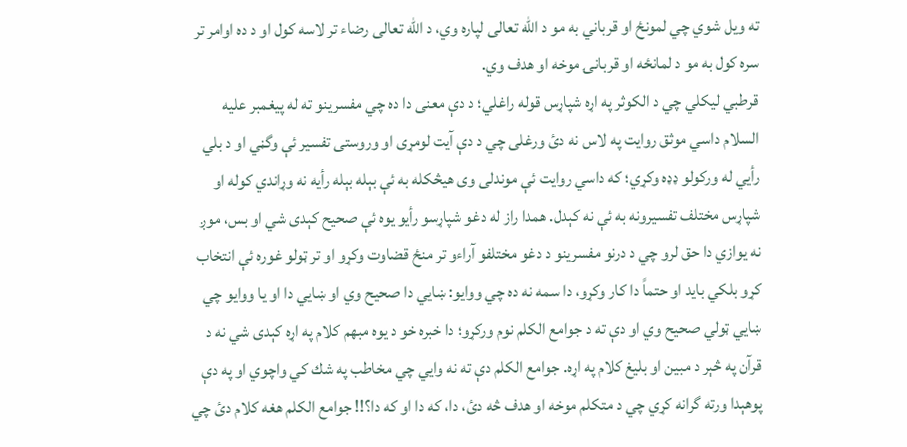ته ويل شوي چي لمونځ او قرباني به مو د الله تعالى لپاره وي، د الله تعالى رضاء تر لاسه كول او د ده اوامر تر سره كول به مو د لمانځه او قربانۍ موخه او هدف وي.
قرطبي ليكلي چي د الكوثر په اړه شپاړس قوله راغلي؛ د دې معنى دا ده چي مفسرينو ته له پيغمبر عليه السلام داسي موثق روايت په لاس نه دئ ورغلى چي د دې آيت لومړى او وروستى تفسير ئې وگڼي او د بلي رأيي له وركولو ډډه وكړي؛ كه داسي روايت ئې موندلى وى هيڅكله به ئې بېله بېله رأيه نه وړاندي كوله او شپاړس مختلف تفسيرونه به ئې نه كېدل. همدا راز له دغو شپاړسو رأيو يوه ئې صحيح كېدى شي او بس، موږ نه يوازي دا حق لرو چي د درنو مفسرينو د دغو مختلفو آراءو تر منځ قضاوت وكړو او تر ټولو غوره ئې انتخاب كړو بلكي بايد او حتماً دا كار وكړو، دا سمه نه ده چي ووايو: ښايي دا صحيح وي او ښايي دا او يا ووايو چي ښايي ټولي صحيح وي او دې ته د جوامع الكلم نوم وركړو؛ دا خبره خو د يوه مبهم كلام په اړه كېدى شي نه د قرآن په څېر د مبين او بليغ كلام په اړه. جوامع الكلم دې ته نه وايي چي مخاطب په شك كي واچوي او په دې پوهېدا ورته گرانه كړي چي د متكلم موخه او هدف څه دئ، دا، كه دا او كه دا؟!! جوامع الكلم هغه كلام دئ چي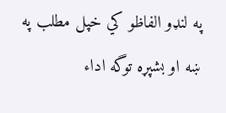په لنډو الفاظو كي خپل مطلب په ښه او بشپړه توگه اداء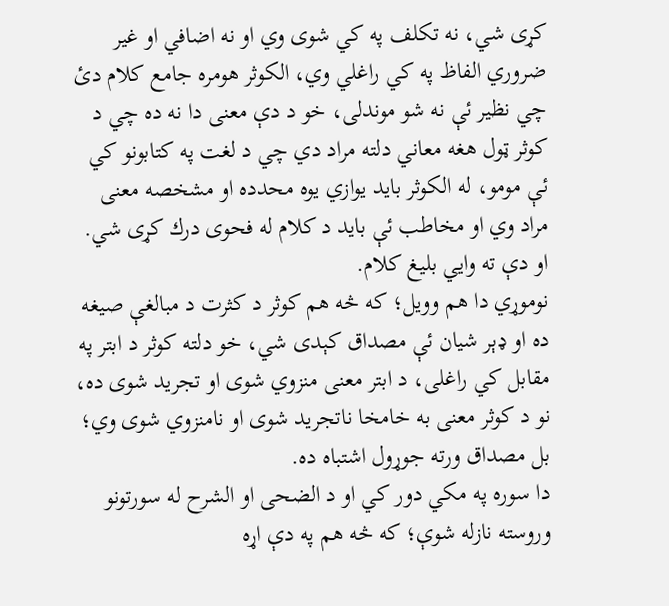كړى شي، نه تكلف په كي شوى وي او نه اضافي او غير ضروري الفاظ په كي راغلي وي، الكوثر هومره جامع كلام دئ چي نظير ئې نه شو موندلى، خو د دې معنى دا نه ده چي د كوثر ټول هغه معاني دلته مراد دي چي د لغت په كتابونو كي ئې مومو، له الكوثر بايد يوازي يوه محدده او مشخصه معنى مراد وي او مخاطب ئې بايد د كلام له فحوى درك كړى شي. او دې ته وايي بليغ كلام.
نوموړي دا هم وويل؛ كه څه هم كوثر د كثرت د مبالغې صيغه ده او ډېر شيان ئې مصداق كېدى شي، خو دلته كوثر د ابتر په مقابل كي راغلى، د ابتر معنى منزوي شوى او تجريد شوى ده، نو د كوثر معنى به خامخا ناتجريد شوى او نامنزوي شوى وي؛ بل مصداق ورته جوړول اشتباه ده.
دا سوره په مكي دور كي او د الضحى او الشرح له سورتونو وروسته نازله شوې؛ كه څه هم په دې اړه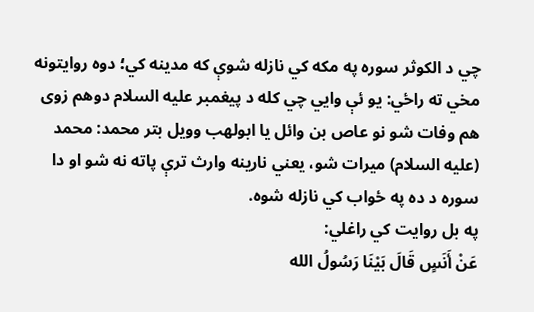چي د الكوثر سوره په مكه كي نازله شوې كه مدينه كي؛ دوه روايتونه مخي ته راځي: يو ئې وايي چي كله د پيغمبر عليه السلام دوهم زوى هم وفات شو نو عاص بن وائل يا ابولهب وويل بتر محمد: محمد (عليه السلام) ميرات شو، يعني نارينه وارث ترې پاته نه شو او دا سوره د ده په ځواب كي نازله شوه.
په بل روايت كي راغلي:
عَنْ أَنَسٍ قَالَ بَيْنَا رَسُولُ الله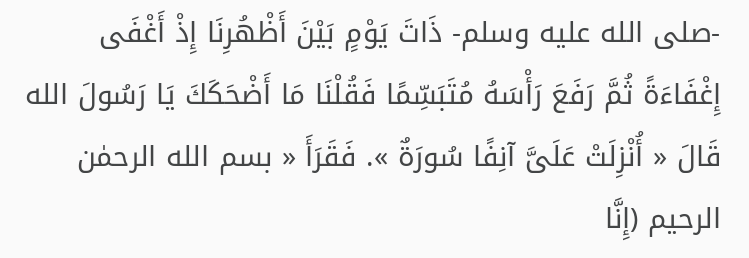-صلى الله عليه وسلم- ذَاتَ يَوْمٍ بَيْنَ أَظْهُرِنَا إِذْ أَغْفَى إِغْفَاءَةً ثُمَّ رَفَعَ رَأْسَهُ مُتَبَسِّمًا فَقُلْنَا مَا أَضْحَكَكَ يَا رَسُولَ الله قَالَ « أُنْزِلَتْ عَلَىَّ آنِفًا سُورَةٌ ». فَقَرَأَ « بسم الله الرحمٰن الرحيم (إِنَّا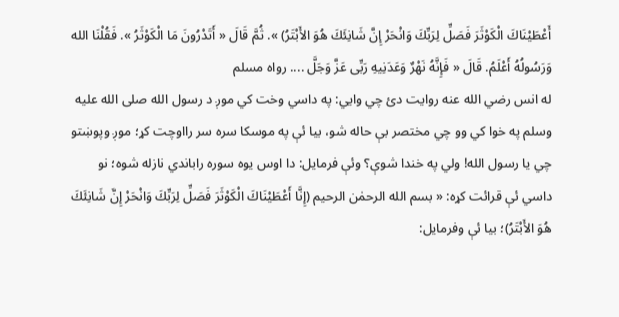أَعْطَيْنَاكَ الْكَوْثَرَ فَصَلِّ لِرَبِّكَ وَانْحَرْ إِنَّ شَانِئَكَ هُوَ الأَبْتَرُ) ». ثُمَّ قَالَ « أَتَدْرُونَ مَا الْكَوْثَرُ ». فَقُلْنَا الله وَرَسُولُهُ أَعْلَمُ. قَالَ « فَإِنَّهُ نَهْرٌ وَعَدَنِيهِ رَبِّى عَزَّ وَجَلَّ .... رواه مسلم
له انس رضي الله عنه روايت دئ چي وايي: په داسي وخت كي موږ د رسول الله صلى الله عليه وسلم په خوا كي وو چي مختصر بې حاله شو، بيا ئې په موسكا سره سر رااوچت كړ؛ موږ وپوښتو چي يا رسول الله! ولي په خندا شوې؟ وئې فرمايل: دا اوس يوه سوره راباندي نازله شوه؛ نو داسي ئې قرائت كړه: « بسم الله الرحمٰن الرحيم (إِنَّا أَعْطَيْنَاكَ الْكَوْثَرَ فَصَلِّ لِرَبِّكَ وَانْحَرْ إِنَّ شَانِئَكَ هُوَ الأَبْتَرُ)؛ بيا ئې وفرمايل: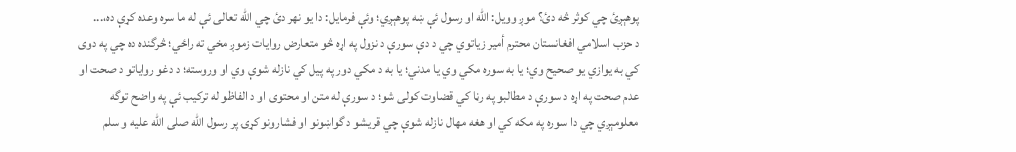پوهېږئ چي كوثر څه دئ؟ موږ وويل: الله او رسول ئې ښه پوهېږي؛ وئې فرمايل: دا يو نهر دئ چي الله تعالى ئې له ما سره وعده كړې ده،...
د حزب اسلامي افغانستان محترم أمير زياتوي چي د دې سورې د نزول په اړه څو متعارض روايات زموږ مخي ته راځي؛ څرگنده ده چي په دوى كي به يوازي يو صحيح وي؛ يا به سوره مكي وي يا مدني؛ يا به د مكي دور په پيل كي نازله شوې وي او وروسته؛ د دغو رواياتو د صحت او عدم صحت په اړه د سورې د مطالبو په رڼا كي قضاوت كولى شو؛ د سورې له متن او محتوى او د الفاظو له تركيب ئې په واضح توگه معلومېږي چي دا سوره په مكه كي او هغه مهال نازله شوې چي قريشو د گواښونو او فشارونو كړۍ پر رسول الله صلى الله عليه و سلم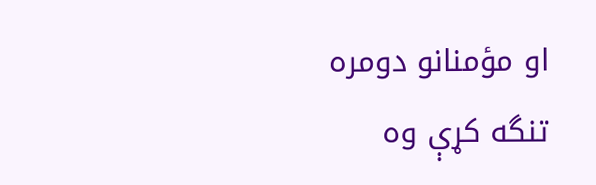او مؤمنانو دومره تنگه كړې وه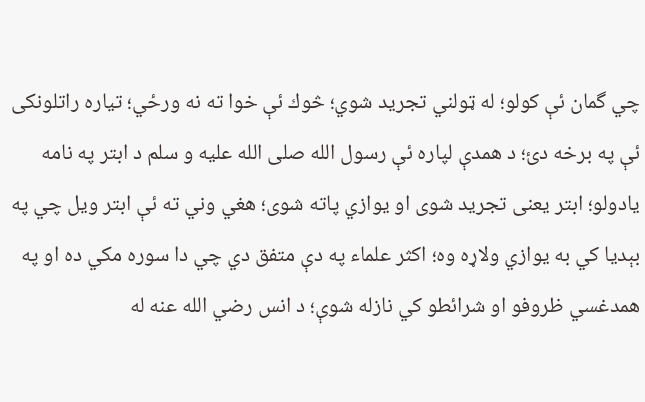چي گمان ئې كولو؛ له ټولني تجريد شوي؛ څوك ئې خوا ته نه ورځي؛ تياره راتلونكى ئې په برخه دئ؛ د همدې لپاره ئې رسول الله صلى الله عليه و سلم د ابتر په نامه يادولو؛ ابتر يعنى تجريد شوى او يوازي پاته شوى؛ هغي وني ته ئې ابتر ويل چي په بېديا كي به يوازي ولاړه وه؛ اكثر علماء په دې متفق دي چي دا سوره مكي ده او په همدغسي ظروفو او شرائطو كي نازله شوې؛ د انس رضي الله عنه له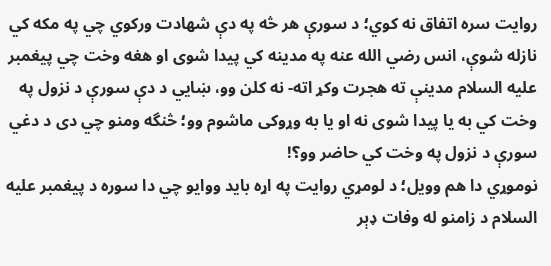روايت سره اتفاق نه كوي؛ د سورې هر څه په دې شهادت وركوي چي په مكه كي نازله شوې، انس رضي الله عنه په مدينه كي پيدا شوى او هغه وخت چي پيغمبر عليه السلام مدينې ته هجرت وكړ اته- نه كلن وو، ښايي د دې سورې د نزول په وخت كي به يا پيدا شوى نه او يا به وړوكى ماشوم وو؛ څنگه ومنو چي دى د دغي سورې د نزول په وخت كي حاضر وو؟!
نوموړي دا هم وويل؛ د لومړي روايت په اړه بايد ووايو چي دا سوره د پيغمبر عليه السلام د زامنو له وفات ډېر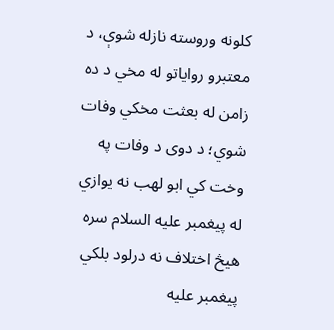كلونه وروسته نازله شوې، د معتبرو رواياتو له مخي د ده زامن له بعثت مخكي وفات شوي؛ د دوى د وفات په وخت كي ابو لهب نه يوازي له پيغمبر عليه السلام سره هيڅ اختلاف نه درلود بلكي پيغمبر عليه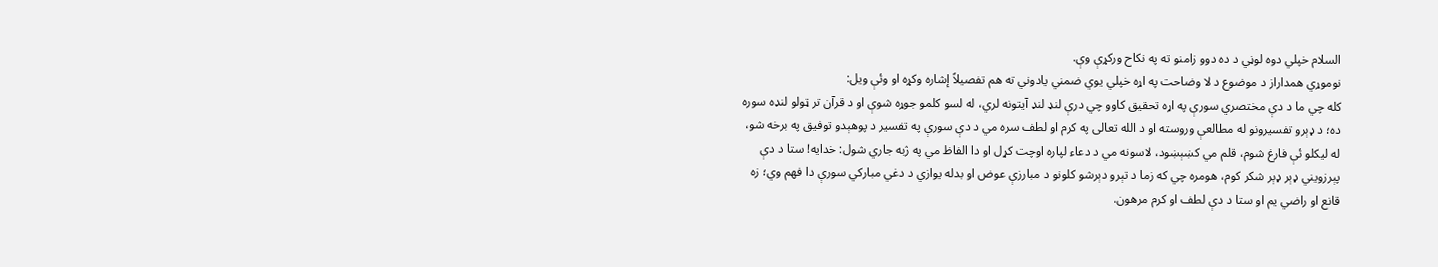السلام خپلي دوه لوڼي د ده دوو زامنو ته په نكاح وركړې وې.
نوموړي همداراز د موضوع د لا وضاحت په اړه خپلي يوي ضمني یادوني ته هم تفصيلاً إشاره وکړه او وئې ويل:
كله چي ما د دې مختصري سورې په اړه تحقيق كاوو چي درې لنډ لنډ آيتونه لري، له لسو كلمو جوړه شوې او د قرآن تر ټولو لنډه سوره ده؛ د ډېرو تفسيرونو له مطالعې وروسته او د الله تعالى په كرم او لطف سره مي د دې سورې په تفسير د پوهېدو توفيق په برخه شو، له ليكلو ئې فارغ شوم، قلم مي كښېښود، لاسونه مي د دعاء لپاره اوچت كړل او دا الفاظ مي په ژبه جاري شول: خدايه! ستا د دې پېرزويني ډېر ډېر شكر كوم، هومره چي كه زما د تېرو دېرشو كلونو د مبارزې عوض او بدله يوازي د دغي مباركي سورې دا فهم وي؛ زه قانع او راضي يم او ستا د دې لطف او كرم مرهون.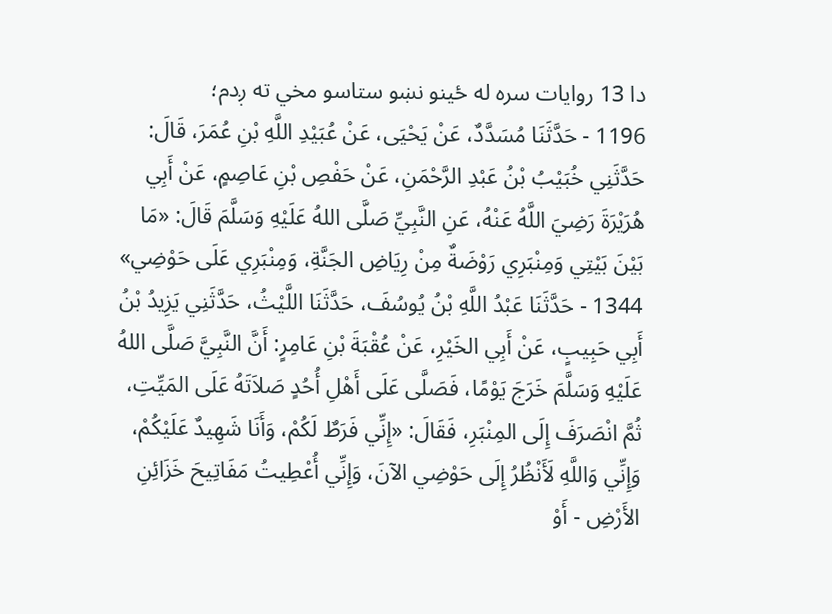دا 13 روايات سره له ځينو نښو ستاسو مخي ته ږدم؛
1196 - حَدَّثَنَا مُسَدَّدٌ، عَنْ يَحْيَى، عَنْ عُبَيْدِ اللَّهِ بْنِ عُمَرَ، قَالَ: حَدَّثَنِي خُبَيْبُ بْنُ عَبْدِ الرَّحْمَنِ، عَنْ حَفْصِ بْنِ عَاصِمٍ، عَنْ أَبِي هُرَيْرَةَ رَضِيَ اللَّهُ عَنْهُ، عَنِ النَّبِيِّ صَلَّى اللهُ عَلَيْهِ وَسَلَّمَ قَالَ: «مَا بَيْنَ بَيْتِي وَمِنْبَرِي رَوْضَةٌ مِنْ رِيَاضِ الجَنَّةِ، وَمِنْبَرِي عَلَى حَوْضِي»
1344 - حَدَّثَنَا عَبْدُ اللَّهِ بْنُ يُوسُفَ، حَدَّثَنَا اللَّيْثُ، حَدَّثَنِي يَزِيدُ بْنُ أَبِي حَبِيبٍ، عَنْ أَبِي الخَيْرِ، عَنْ عُقْبَةَ بْنِ عَامِرٍ: أَنَّ النَّبِيَّ صَلَّى اللهُ عَلَيْهِ وَسَلَّمَ خَرَجَ يَوْمًا، فَصَلَّى عَلَى أَهْلِ أُحُدٍ صَلاَتَهُ عَلَى المَيِّتِ، ثُمَّ انْصَرَفَ إِلَى المِنْبَرِ، فَقَالَ: «إِنِّي فَرَطٌ لَكُمْ، وَأَنَا شَهِيدٌ عَلَيْكُمْ، وَإِنِّي وَاللَّهِ لَأَنْظُرُ إِلَى حَوْضِي الآنَ، وَإِنِّي أُعْطِيتُ مَفَاتِيحَ خَزَائِنِ الأَرْضِ - أَوْ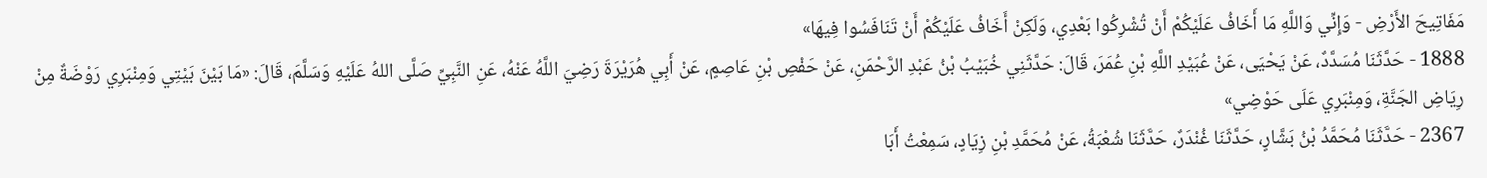مَفَاتِيحَ الأَرْضِ - وَإِنِّي وَاللَّهِ مَا أَخَافُ عَلَيْكُمْ أَنْ تُشْرِكُوا بَعْدِي، وَلَكِنْ أَخَافُ عَلَيْكُمْ أَنْ تَنَافَسُوا فِيهَا»
1888 - حَدَّثَنَا مُسَدَّدٌ، عَنْ يَحْيَى، عَنْ عُبَيْدِ اللَّهِ بْنِ عُمَرَ، قَالَ: حَدَّثَنِي خُبَيْبُ بْنُ عَبْدِ الرَّحْمَنِ، عَنْ حَفْصِ بْنِ عَاصِمٍ، عَنْ أَبِي هُرَيْرَةَ رَضِيَ اللَّهُ عَنْهُ، عَنِ النَّبِيِّ صَلَّى اللهُ عَلَيْهِ وَسَلَّمَ، قَالَ: «مَا بَيْنَ بَيْتِي وَمِنْبَرِي رَوْضَةٌ مِنْ رِيَاضِ الجَنَّةِ، وَمِنْبَرِي عَلَى حَوْضِي»
2367 - حَدَّثَنَا مُحَمَّدُ بْنُ بَشَّارٍ، حَدَّثَنَا غُنْدَرٌ، حَدَّثَنَا شُعْبَةُ، عَنْ مُحَمَّدِ بْنِ زِيَادٍ، سَمِعْتُ أَبَا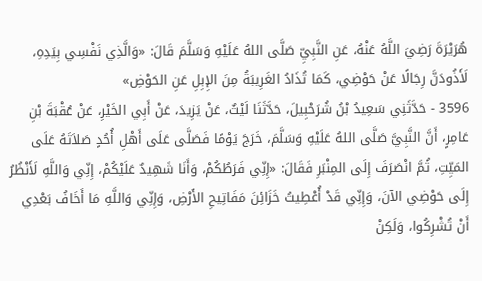هُرَيْرَةَ رَضِيَ اللَّهُ عَنْهُ، عَنِ النَّبِيِّ صَلَّى اللهُ عَلَيْهِ وَسَلَّمَ قَالَ: «وَالَّذِي نَفْسِي بِيَدِهِ، لَأَذُودَنَّ رِجَالًا عَنْ حَوْضِي، كَمَا تُذَادُ الغَرِيبَةُ مِنَ الإِبِلِ عَنِ الحَوْضِ»
3596 - حَدَّثَنِي سَعِيدُ بْنُ شُرَحْبِيلَ، حَدَّثَنَا لَيْثٌ، عَنْ يَزِيدَ، عَنْ أَبِي الخَيْرِ، عَنْ عُقْبَةَ بْنِ عَامِرٍ، أَنَّ النَّبِيَّ صَلَّى اللهُ عَلَيْهِ وَسَلَّمَ، خَرَجَ يَوْمًا فَصَلَّى عَلَى أَهْلِ أُحُدٍ صَلاَتَهُ عَلَى المَيِّتِ، ثُمَّ انْصَرَفَ إِلَى المِنْبَرِ فَقَالَ: «إِنِّي فَرَطُكُمْ، وَأَنَا شَهِيدٌ عَلَيْكُمْ، إِنِّي وَاللَّهِ لَأَنْظُرُ إِلَى حَوْضِي الآنَ، وَإِنِّي قَدْ أُعْطِيتُ خَزَائِنَ مَفَاتِيحِ الأَرْضِ، وَإِنِّي وَاللَّهِ مَا أَخَافُ بَعْدِي أَنْ تُشْرِكُوا، وَلَكِنْ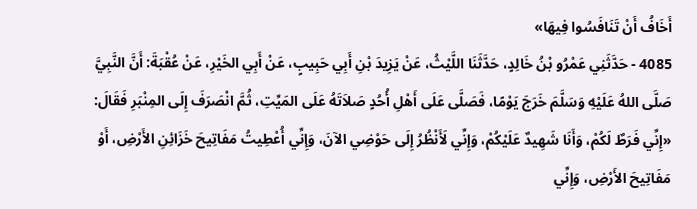أَخَافُ أَنْ تَنَافَسُوا فِيهَا»
4085 - حَدَّثَنِي عَمْرُو بْنُ خَالِدٍ، حَدَّثَنَا اللَّيْثُ، عَنْ يَزِيدَ بْنِ أَبِي حَبِيبٍ، عَنْ أَبِي الخَيْرِ، عَنْ عُقْبَةَ: أَنَّ النَّبِيَّ صَلَّى اللهُ عَلَيْهِ وَسَلَّمَ خَرَجَ يَوْمًا، فَصَلَّى عَلَى أَهْلِ أُحُدٍ صَلاَتَهُ عَلَى المَيِّتِ، ثُمَّ انْصَرَفَ إِلَى المِنْبَرِ فَقَالَ: «إِنِّي فَرَطٌ لَكُمْ، وَأَنَا شَهِيدٌ عَلَيْكُمْ، وَإِنِّي لَأَنْظُرُ إِلَى حَوْضِي الآنَ، وَإِنِّي أُعْطِيتُ مَفَاتِيحَ خَزَائِنِ الأَرْضِ، أَوْ مَفَاتِيحَ الأَرْضِ، وَإِنِّي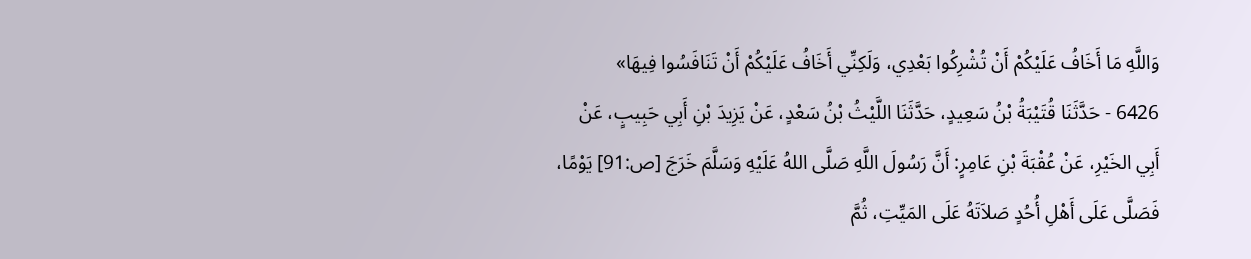وَاللَّهِ مَا أَخَافُ عَلَيْكُمْ أَنْ تُشْرِكُوا بَعْدِي، وَلَكِنِّي أَخَافُ عَلَيْكُمْ أَنْ تَنَافَسُوا فِيهَا»
6426 - حَدَّثَنَا قُتَيْبَةُ بْنُ سَعِيدٍ، حَدَّثَنَا اللَّيْثُ بْنُ سَعْدٍ، عَنْ يَزِيدَ بْنِ أَبِي حَبِيبٍ، عَنْ أَبِي الخَيْرِ، عَنْ عُقْبَةَ بْنِ عَامِرٍ: أَنَّ رَسُولَ اللَّهِ صَلَّى اللهُ عَلَيْهِ وَسَلَّمَ خَرَجَ [ص:91] يَوْمًا، فَصَلَّى عَلَى أَهْلِ أُحُدٍ صَلاَتَهُ عَلَى المَيِّتِ، ثُمَّ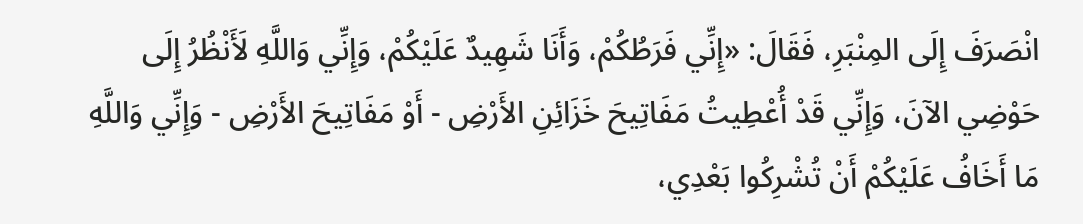انْصَرَفَ إِلَى المِنْبَرِ، فَقَالَ: «إِنِّي فَرَطُكُمْ، وَأَنَا شَهِيدٌ عَلَيْكُمْ، وَإِنِّي وَاللَّهِ لَأَنْظُرُ إِلَى حَوْضِي الآنَ، وَإِنِّي قَدْ أُعْطِيتُ مَفَاتِيحَ خَزَائِنِ الأَرْضِ - أَوْ مَفَاتِيحَ الأَرْضِ - وَإِنِّي وَاللَّهِ مَا أَخَافُ عَلَيْكُمْ أَنْ تُشْرِكُوا بَعْدِي،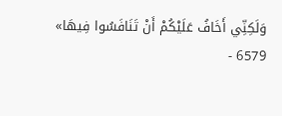وَلَكِنِّي أَخَافُ عَلَيْكُمْ أَنْ تَنَافَسُوا فِيهَا»
6579 -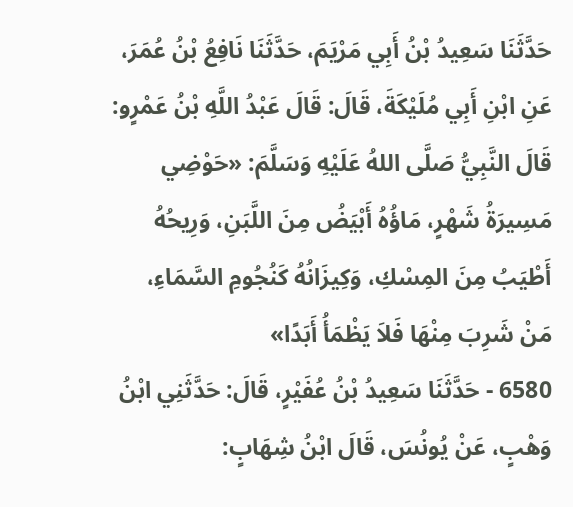حَدَّثَنَا سَعِيدُ بْنُ أَبِي مَرْيَمَ، حَدَّثَنَا نَافِعُ بْنُ عُمَرَ، عَنِ ابْنِ أَبِي مُلَيْكَةَ، قَالَ: قَالَ عَبْدُ اللَّهِ بْنُ عَمْرٍو: قَالَ النَّبِيُّ صَلَّى اللهُ عَلَيْهِ وَسَلَّمَ: «حَوْضِي مَسِيرَةُ شَهْرٍ، مَاؤُهُ أَبْيَضُ مِنَ اللَّبَنِ، وَرِيحُهُ أَطْيَبُ مِنَ المِسْكِ، وَكِيزَانُهُ كَنُجُومِ السَّمَاءِ، مَنْ شَرِبَ مِنْهَا فَلاَ يَظْمَأُ أَبَدًا»
6580 - حَدَّثَنَا سَعِيدُ بْنُ عُفَيْرٍ، قَالَ: حَدَّثَنِي ابْنُ وَهْبٍ، عَنْ يُونُسَ، قَالَ ابْنُ شِهَابٍ: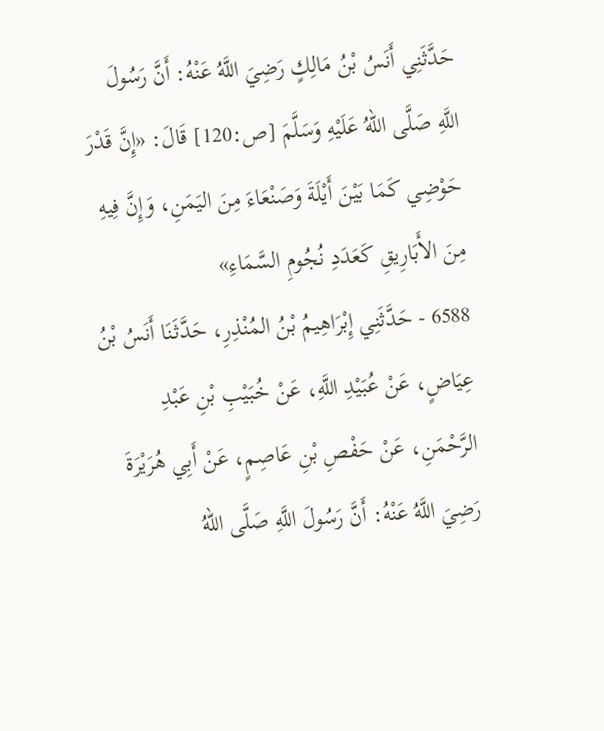حَدَّثَنِي أَنَسُ بْنُ مَالِكٍ رَضِيَ اللَّهُ عَنْهُ: أَنَّ رَسُولَ اللَّهِ صَلَّى اللهُ عَلَيْهِ وَسَلَّمَ [ص:120] قَالَ: «إِنَّ قَدْرَ حَوْضِي كَمَا بَيْنَ أَيْلَةَ وَصَنْعَاءَ مِنَ اليَمَنِ، وَإِنَّ فِيهِ مِنَ الأَبَارِيقِ كَعَدَدِ نُجُومِ السَّمَاءِ»
6588 - حَدَّثَنِي إِبْرَاهِيمُ بْنُ المُنْذِرِ، حَدَّثَنَا أَنَسُ بْنُ عِيَاضٍ، عَنْ عُبَيْدِ اللَّهِ، عَنْ خُبَيْبِ بْنِ عَبْدِ الرَّحْمَنِ، عَنْ حَفْصِ بْنِ عَاصِمٍ، عَنْ أَبِي هُرَيْرَةَ رَضِيَ اللَّهُ عَنْهُ: أَنَّ رَسُولَ اللَّهِ صَلَّى اللهُ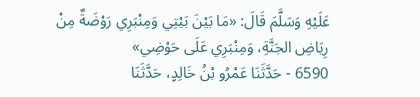عَلَيْهِ وَسَلَّمَ قَالَ: «مَا بَيْنَ بَيْتِي وَمِنْبَرِي رَوْضَةٌ مِنْ رِيَاضِ الجَنَّةِ، وَمِنْبَرِي عَلَى حَوْضِي»
6590 - حَدَّثَنَا عَمْرُو بْنُ خَالِدٍ، حَدَّثَنَا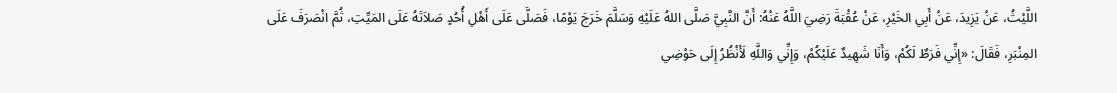اللَّيْثُ، عَنْ يَزِيدَ، عَنْ أَبِي الخَيْرِ، عَنْ عُقْبَةَ رَضِيَ اللَّهُ عَنْهُ: أَنَّ النَّبِيَّ صَلَّى اللهُ عَلَيْهِ وَسَلَّمَ خَرَجَ يَوْمًا، فَصَلَّى عَلَى أَهْلِ أُحُدٍ صَلاَتَهُ عَلَى المَيِّتِ، ثُمَّ انْصَرَفَ عَلَى المِنْبَرِ، فَقَالَ: «إِنِّي فَرَطٌ لَكُمْ، وَأَنَا شَهِيدٌ عَلَيْكُمْ، وَإِنِّي وَاللَّهِ لَأَنْظُرُ إِلَى حَوْضِي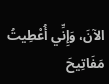الآنَ، وَإِنِّي أُعْطِيتُ مَفَاتِيحَ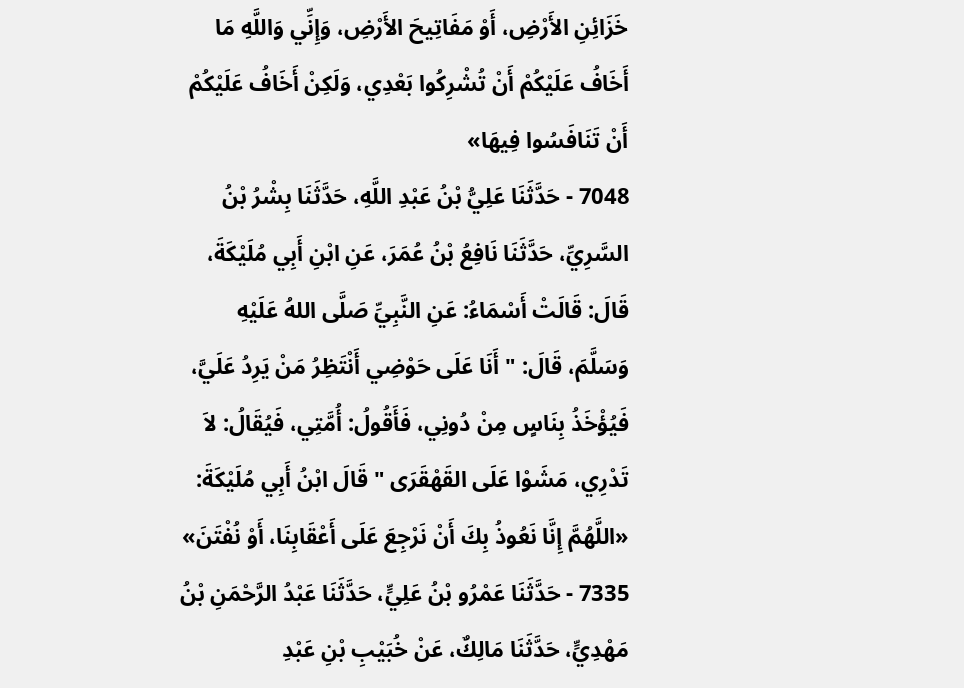خَزَائِنِ الأَرْضِ، أَوْ مَفَاتِيحَ الأَرْضِ، وَإِنِّي وَاللَّهِ مَا أَخَافُ عَلَيْكُمْ أَنْ تُشْرِكُوا بَعْدِي، وَلَكِنْ أَخَافُ عَلَيْكُمْ أَنْ تَنَافَسُوا فِيهَا»
7048 - حَدَّثَنَا عَلِيُّ بْنُ عَبْدِ اللَّهِ، حَدَّثَنَا بِشْرُ بْنُ السَّرِيِّ، حَدَّثَنَا نَافِعُ بْنُ عُمَرَ، عَنِ ابْنِ أَبِي مُلَيْكَةَ، قَالَ: قَالَتْ أَسْمَاءُ: عَنِ النَّبِيِّ صَلَّى اللهُ عَلَيْهِ وَسَلَّمَ، قَالَ: " أَنَا عَلَى حَوْضِي أَنْتَظِرُ مَنْ يَرِدُ عَلَيَّ، فَيُؤْخَذُ بِنَاسٍ مِنْ دُونِي، فَأَقُولُ: أُمَّتِي، فَيُقَالُ: لاَ تَدْرِي، مَشَوْا عَلَى القَهْقَرَى " قَالَ ابْنُ أَبِي مُلَيْكَةَ: «اللَّهُمَّ إِنَّا نَعُوذُ بِكَ أَنْ نَرْجِعَ عَلَى أَعْقَابِنَا، أَوْ نُفْتَنَ»
7335 - حَدَّثَنَا عَمْرُو بْنُ عَلِيٍّ، حَدَّثَنَا عَبْدُ الرَّحْمَنِ بْنُ مَهْدِيٍّ، حَدَّثَنَا مَالِكٌ، عَنْ خُبَيْبِ بْنِ عَبْدِ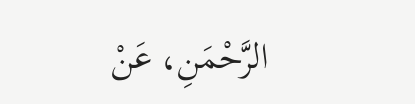الرَّحْمَنِ، عَنْ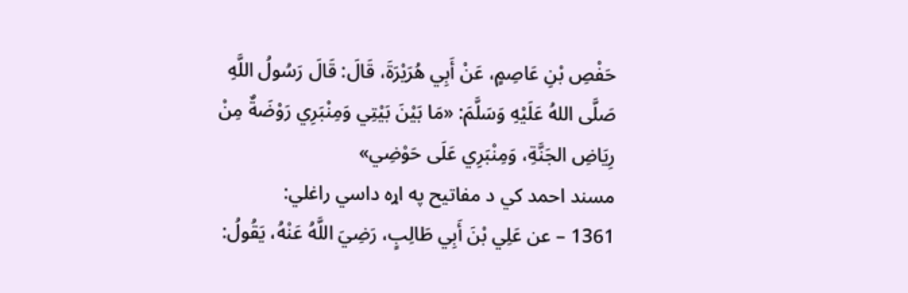حَفْصِ بْنِ عَاصِمٍ، عَنْ أَبِي هُرَيْرَةَ، قَالَ: قَالَ رَسُولُ اللَّهِ صَلَّى اللهُ عَلَيْهِ وَسَلَّمَ: «مَا بَيْنَ بَيْتِي وَمِنْبَرِي رَوْضَةٌ مِنْ رِيَاضِ الجَنَّةِ، وَمِنْبَرِي عَلَى حَوْضِي»
مسند احمد كي د مفاتيح په اړه داسي راغلي:
1361 – عن عَلِي بْنَ أَبِي طَالِبٍ، رَضِيَ اللَّهُ عَنْهُ، يَقُولُ: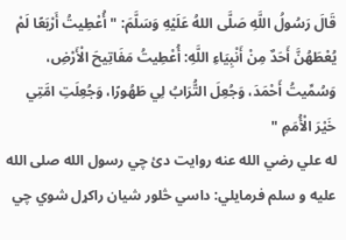قَالَ رَسُولُ اللَّهِ صَلَّى اللهُ عَلَيْهِ وَسَلَّمَ: " أُعْطِيتُ أَرْبَعًا لَمْ يُعْطَهُنَّ أَحَدٌ مِنْ أَنْبِيَاءِ اللَّهِ: أُعْطِيتُ مَفَاتِيحَ الْأَرْضِ، وَسُمِّيتُ أَحْمَدَ، وَجُعِلَ التُّرَابُ لِي طَهُورًا، وَجُعِلَتِ امَّتِي خَيْرَ الْأُمَمِ "
له علي رضي الله عنه روايت دئ چي رسول الله صلى الله عليه و سلم فرمايلي: داسي څلور شيان راكړل شوي چي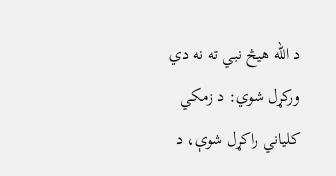د الله هيڅ نبي ته نه دي وركړل شوي: د زمكي كلياني راكړل شوې، د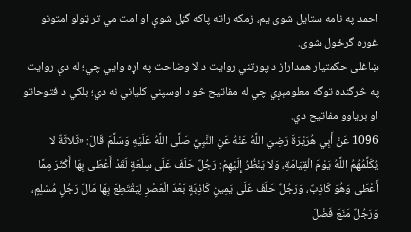احمد په نامه ستايل شوى يم، زمكه راته پاكه گڼل شوې او امت مي تر ټولو امتونو غوره گرځول شوى.
ښاغلی حکمتيار همداراز د پورتني روايت د لا وضاحت په اړه وايي چي؛ له دې روايت په څرگنده توگه معلومېږي چي له مفاتيح څو د اوسپني كلياني نه دي؛ بلكي د فتوحاتو او برياوو مفاتيح دي.
1096 عَنْ أَبِي هُرَيْرَةَ رَضِيَ اللَّهُ عَنْهُ عَنِ النَّبِيِّ صَلَّى اللَّهُ عَلَيْهِ وَسَلَّمَ قَالَ: «ثَلاثَةٌ لا يُكَلِّمُهُمُ اللَّهُ يَوْمَ الْقِيَامَةِ، وَلا يَنْظُرُ إِلَيْهِمْ: رَجُلٌ حَلَفَ عَلَى سِلْعَةٍ لَقَدْ أَعْطَى بِهَا أَكْثَرَ مِمَّا أَعْطَى وَهُوَ كَاذِبٌ، وَرَجُلٌ حَلَفَ عَلَى يَمِينٍ كَاذِبَةٍ بَعْدَ الْعَصْرِ لِيَقْتَطِعَ بِهَا مَالَ رَجُلٍ مُسْلِمٍ، وَرَجُلٌ مَنَعَ فَضْلَ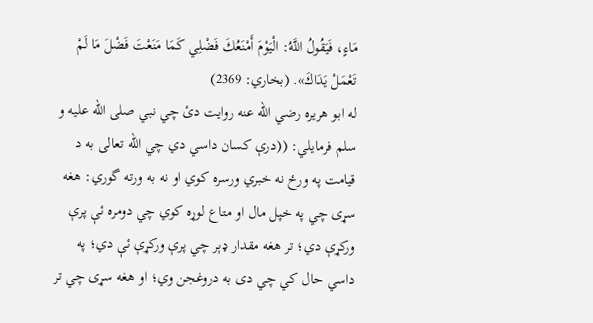مَاءٍ، فَيَقُولُ اللَّهُ: الْيَوْمَ أَمْنَعُكَ فَضْلِي كَمَا مَنَعْتَ فَضْلَ مَا لَمْ تَعْمَلْ يَدَاكَ». (بخاري: 2369)
له ابو هريره رضي الله عنه روايت دئ چي نبي صلى الله عليه و سلم فرمايلي: ((درې کسان داسي دي چي الله تعالى به د قيامت په ورځ نه خبري ورسره کوي او نه به ورته گوري: هغه سړى چي په خپل مال او متاع لوړه كوي چي دومره ئې پرې ورکړې دي؛ تر هغه مقدار ډېر چي پرې وركړې ئې دي؛ په داسي حال كي چي دى به دروغجن وي؛ او هغه سړى چي تر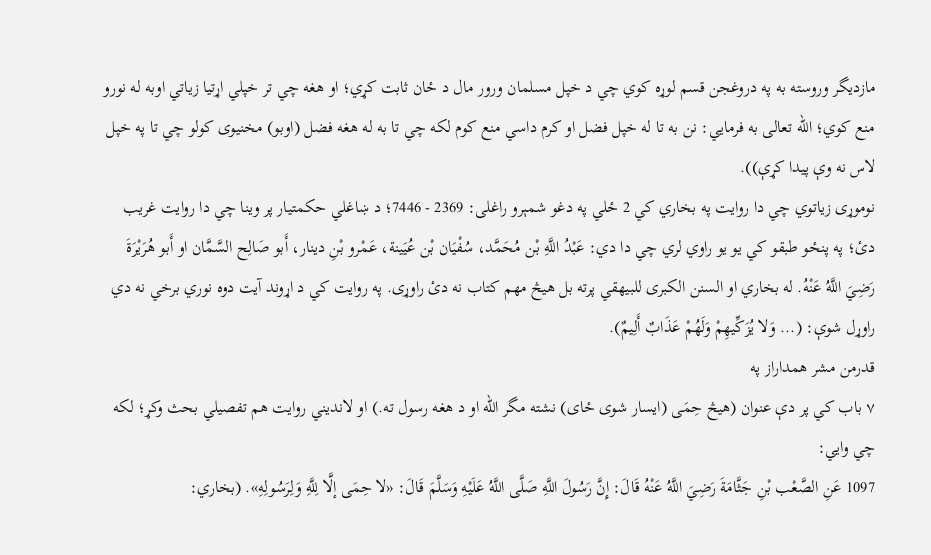مازديگر وروسته به په دروغجن قسم لوړه كوي چي د خپل مسلمان ورور مال د ځان ثابت كړي؛ او هغه چي تر خپلي اړتيا زياتي اوبه له نورو منع کوي؛ الله تعالى به فرمايي: نن به تا له خپل فضل او کرم داسي منع کوم لکه چي تا به له هغه فضل (اوبو) مخنيوى كولو چي تا په خپل لاس نه وې پيدا کړې)).
نوموړی زياتوي چي دا روايت په بخاري كي 2 ځلي په دغو شمېرو راغلى: 2369 - 7446؛ د ښاغلي حکمتيار پر وينا چي دا روايت غريب دئ؛ په پنځو طبقو كي يو يو راوي لري چي دا دي: عَبْدُ اللَّهِ بْن مُحَمَّد، سُفْيَان بْن عُيَينة، عَمْرو بْنِ دينار، أَبو صَالِح السَّمَّان او أَبو هُرَيْرَةَ رَضِيَ اللَّهُ عَنْهُ. له بخاري او السنن الكبرى للبيهقي پرته بل هيڅ مهم كتاب نه دئ راوړى. په روايت كي د اړوند آيت دوه نوري برخي نه دي راوړل شوې: (... وَلا يُزَكِّيهِمْ وَلَهُمْ عَذَابٌ أَلِيمٌ).
قدرمن مشر همداراز په
٧ باب کي پر دې عنوان (هيڅ حِمَى (ايسار شوى ځاى) نشته مگر الله او د هغه رسول ته.) او لانديني روايت هم تفصيلي بحث وکړ؛ لکه چي وايي:
1097 عَنِ الصَّعْب بْنِ جَثَّامَةَ رَضِيَ اللَّهُ عَنْهُ قَالَ: إِنَّ رَسُولَ اللَّهِ صَلَّى اللَّهُ عَلَيْهِ وَسَلَّمَ قَالَ: «لا حِمَى إلَّا لِلَّهِ وَلِرَسُولِهِ». (بخاري: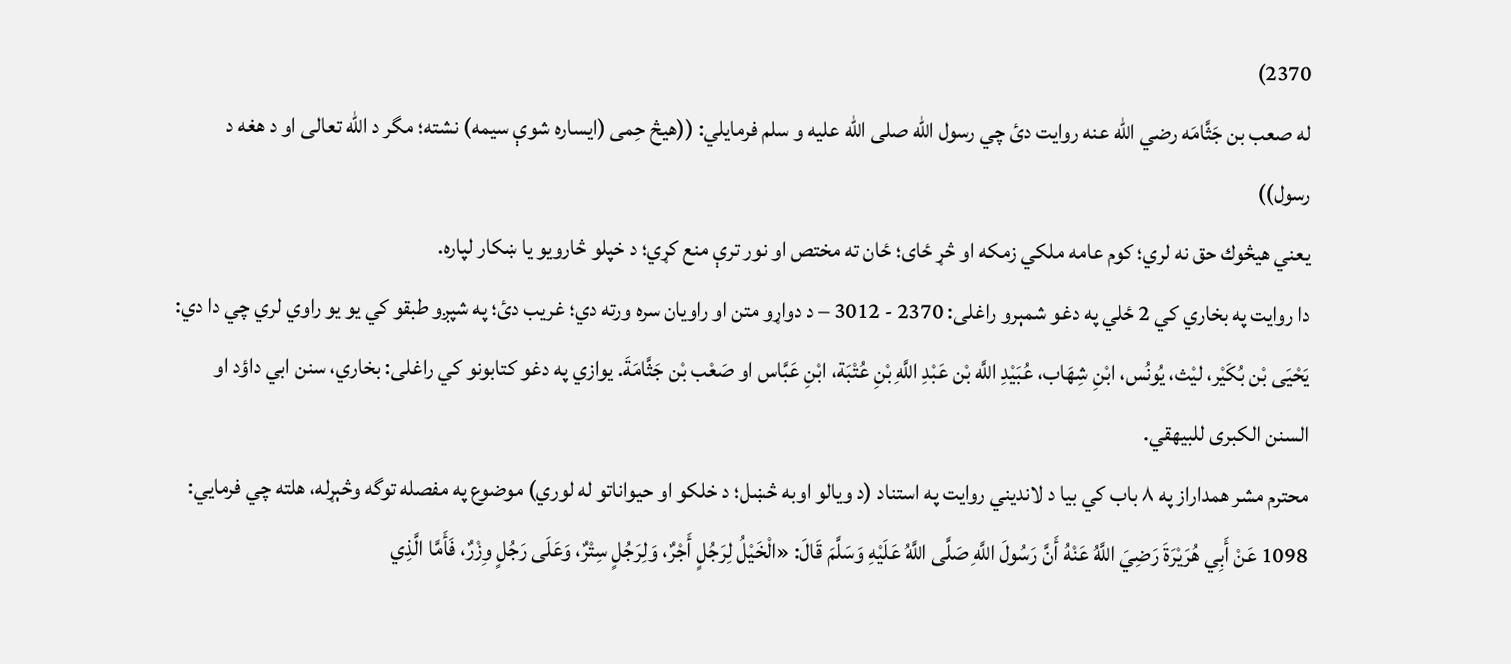2370)
له صعب بن جَثَّامَه رضي الله عنه روايت دئ چي رسول الله صلى الله عليه و سلم فرمايلي: ((هيڅ حِمى (ايساره شوې سيمه) نشته؛ مگر د الله تعالى او د هغه د رسول))
يعني هيڅوك حق نه لري؛ كوم عامه ملكي زمكه او څړ ځاى؛ ځان ته مختص او نور ترې منع كړي؛ د خپلو څارويو يا ښكار لپاره.
دا روايت په بخاري كي 2 ځلي په دغو شمېرو راغلى: 2370 - 3012 – د دواړو متن او راويان سره ورته دي؛ غريب دئ؛ په شپږو طبقو كي يو يو راوي لري چي دا دي: يَحْيَى بْن بُكَيْر، ليْث، يُونُس، ابْنِ شِهَاب، عُبَيْدِ اللَّه بْن عَبْدِ اللَّهِ بْنِ عُتْبَة، ابْنِ عَبَّاس او صَعْب بْن جَثَّامَةَ. يوازي په دغو كتابونو كي راغلى: بخاري، سنن ابي داؤد او السنن الكبرى للبيهقي.
محترم مشر همداراز په ٨ باب کي بيا د لانديني روايت په استناد (د ويالو اوبه څښل؛ د خلكو او حيواناتو له لوري) موضوع په مفصله توگه وڅېړله، هلته چي فرمايي:
1098 عَنْ أَبِي هُرَيْرَةَ رَضِيَ اللَّهُ عَنْهُ أَنَّ رَسُولَ اللَّهِ صَلَّى اللَّهُ عَلَيْهِ وَسَلَّمَ قَالَ: «الْخَيْلُ لِرَجُلٍ أَجْرٌ، وَلِرَجُلٍ سِتْرٌ، وَعَلَى رَجُلٍ وِزْرٌ، فَأَمَّا الَّذِي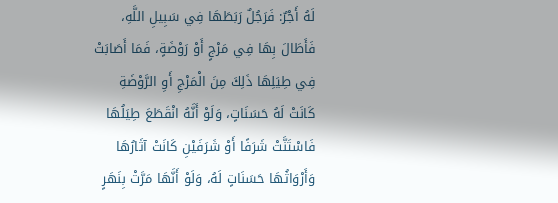لَهُ أَجْرٌ: فَرَجُلٌ رَبَطَهَا فِي سَبِيلِ اللَّهِ، فَأَطَالَ بِهَا فِي مَرْجٍ أَوْ رَوْضَةٍ، فَمَا أَصَابَتْ فِي طِيَلِهَا ذَلِكَ مِنَ الْمَرْجِ أَوِ الرَّوْضَةِ كَانَتْ لَهُ حَسَنَاتٍ، وَلَوْ أَنَّهُ انْقَطَعَ طِيَلُهَا فَاسْتَنَّتْ شَرَفًا أَوْ شَرَفَيْنِ كَانَتْ آثَارُهَا وَأَرْوَاثُهَا حَسَنَاتٍ لَهُ، وَلَوْ أَنَّهَا مَرَّتْ بِنَهَرٍ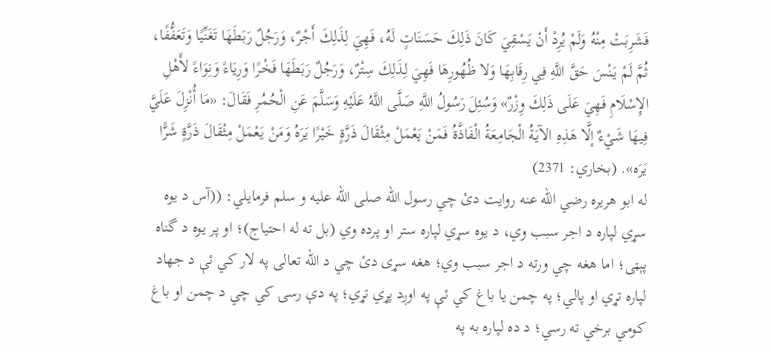فَشَرِبَتْ مِنْهُ وَلَمْ يُرِدْ أَنْ يَسْقِيَ كَانَ ذَلِكَ حَسَنَاتٍ لَهُ، فَهِيَ لِذَلِكَ أَجْرٌ، وَرَجُلٌ رَبَطَهَا تَغَنِّيًا وَتَعَفُّفًا، ثُمَّ لَمْ يَنْسَ حَقَّ اللَّهِ فِي رِقَابِهَا وَلا ظُهُورِهَا فَهِيَ لِذَلِكَ سِتْرٌ، وَرَجُلٌ رَبَطَهَا فَخْرًا وَرِيَاءً وَنِوَاءً لأَهْلِ الإِسْلَامِ فَهِيَ عَلَى ذَلِكَ وِزْرٌ» وَسُئِلَ رَسُولُ اللَّهِ صَلَّى اللَّهُ عَلَيْهِ وَسَلَّمَ عَنِ الْحُمُرِ فَقَالَ: «مَا أُنْزِلَ عَلَيَّ فِيهَا شَيْءٌ إلَّا هَذِهِ الآيَةُ الْجَامِعَةُ الْفَاذَّةُ فَمَنْ يَعْمَلْ مِثْقَالَ ذَرَّةٍ خَيْرًا يَرَهُ وَمَنْ يَعْمَلْ مِثْقَالَ ذَرَّةٍ شَرًّا يَرَه». (بخاري: 2371)
له ابو هريره رضي الله عنه روايت دئ چي رسول الله صلى الله عليه و سلم فرمايلي: ((آس د يوه سړي لپاره د اجر سبب وي، د يوه سړي لپاره ستر او پرده وي (بل ته له احتياج)؛ او پر يوه د گناه پېټى؛ اما هغه چي ورته د اجر سبب وي؛ هغه سړى دئ چي د الله تعالى په لار کي ئې د جهاد لپاره تړي او پالي؛ په چمن يا باغ کي ئې په اوږد پړي تړي؛ په دې رسۍ كي چي د چمن او باغ كومي برخي ته رسي؛ د ده لپاره به په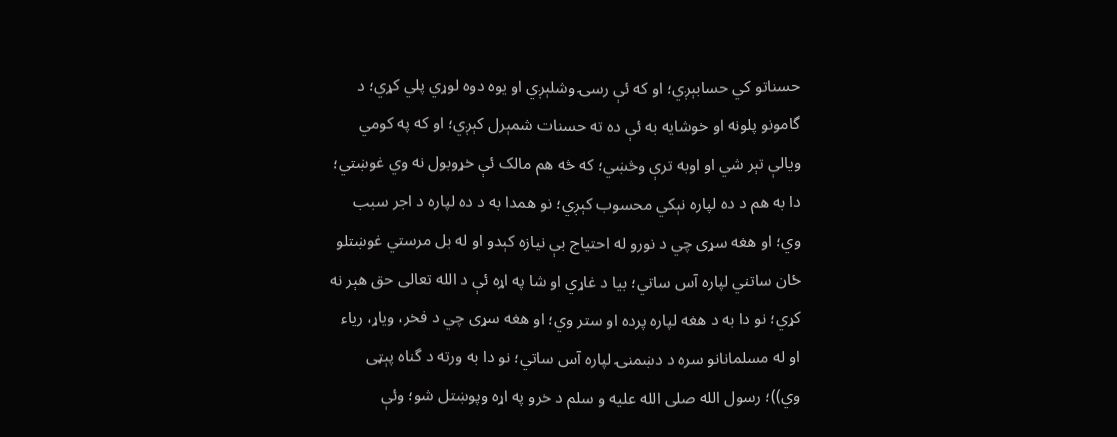حسناتو كي حسابېږي؛ او كه ئې رسۍ وشلېږي او يوه دوه لوړي پلي كړي؛ د گامونو پلونه او خوشايه به ئې ده ته حسنات شمېرل کېږي؛ او که په كومي ويالې تېر شي او اوبه ترې وڅښي؛ که څه هم مالک ئې خړوبول نه وي غوښتي؛ دا به هم د ده لپاره نېكي محسوب كېږي؛ نو همدا به د ده لپاره د اجر سبب وي؛ او هغه سړى چي د نورو له احتياج بې نيازه كېدو او له بل مرستي غوښتلو ځان ساتني لپاره آس ساتي؛ بيا د غاړي او شا په اړه ئې د الله تعالى حق هېر نه کړي؛ نو دا به د هغه لپاره پرده او ستر وي؛ او هغه سړى چي د فخر، وياړ، رياء او له مسلمانانو سره د دښمنۍ لپاره آس ساتي؛ نو دا به ورته د گناه پېټى وي))؛ رسول الله صلى الله عليه و سلم د خرو په اړه وپوښتل شو؛ وئې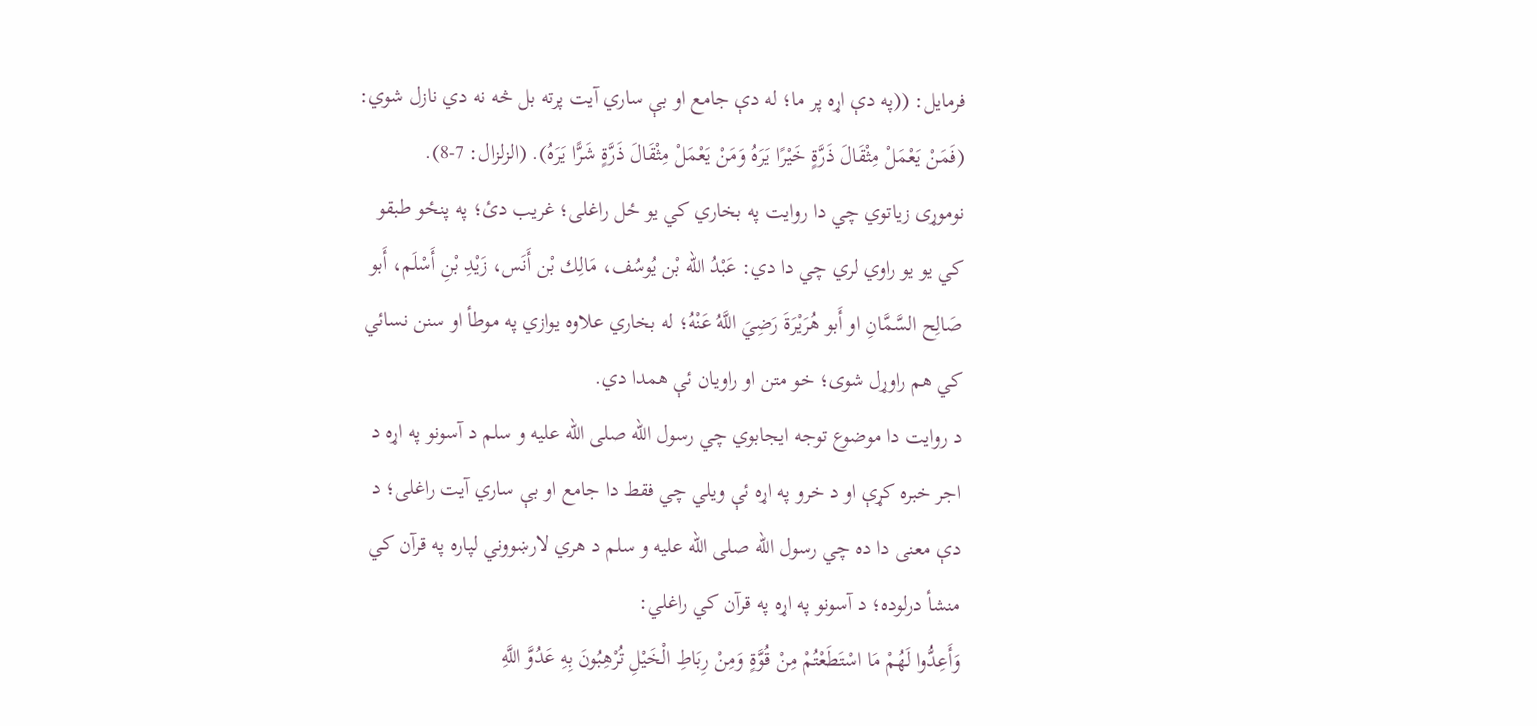فرمايل: ((په دې اړه پر ما؛ له دې جامع او بې ساري آيت پرته بل څه نه دي نازل شوي: (فَمَنْ يَعْمَلْ مِثْقَالَ ذَرَّةٍ خَيْرًا يَرَهُ وَمَنْ يَعْمَلْ مِثْقَالَ ذَرَّةٍ شَرًّا يَرَهُ). (الزلزال: 7-8).
نوموړی زياتوي چي دا روايت په بخاري كي يو ځل راغلى؛ غريب دئ؛ په پنځو طبقو كي يو يو راوي لري چي دا دي: عَبْدُ الله بْن يُوسُف، مَالِك بْن أَنَس، زَيْدِ بْنِ أَسْلَم، أَبو صَالِح السَّمَّانِ او أَبو هُرَيْرَةَ رَضِيَ اللَّهُ عَنْهُ؛ له بخاري علاوه يوازي په موطأ او سنن نسائي كي هم راوړل شوى؛ خو متن او راويان ئې همدا دي.
د روايت دا موضوع توجه ايجابوي چي رسول الله صلى الله عليه و سلم د آسونو په اړه د اجر خبره كړې او د خرو په اړه ئې ويلي چي فقط دا جامع او بې ساري آيت راغلى؛ د دې معنى دا ده چي رسول الله صلى الله عليه و سلم د هري لارښووني لپاره په قرآن كي منشأ درلوده؛ د آسونو په اړه په قرآن كي راغلي:
وَأَعِدُّوا لَهُمْ مَا اسْتَطَعْتُمْ مِنْ قُوَّةٍ وَمِنْ رِبَاطِ الْخَيْلِ تُرْهِبُونَ بِهِ عَدُوَّ اللَّهِ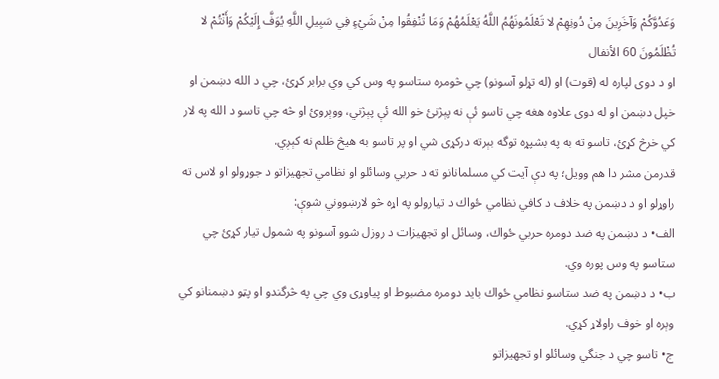وَعَدُوَّكُمْ وَآخَرِينَ مِنْ دُونِهِمْ لا تَعْلَمُونَهُمُ اللَّهُ يَعْلَمُهُمْ وَمَا تُنْفِقُوا مِنْ شَيْءٍ فِي سَبِيلِ اللَّهِ يُوَفَّ إِلَيْكُمْ وَأَنْتُمْ لا تُظْلَمُونَ 60 الأنفال
او د دوى لپاره له (قوت) او (له تړلو آسونو) چي څومره ستاسو په وس كي وي برابر كړئ، چي د الله دښمن او خپل دښمن او له دوى علاوه هغه چي تاسو ئې نه پېژنئ خو الله ئې پېژني، ووېروئ او څه چي تاسو د الله په لار كي خرڅ كړئ، تاسو ته به په بشپړه توگه بېرته دركړى شي او پر تاسو به هيڅ ظلم نه كېږي.
قدرمن مشر دا هم وويل؛ په دې آيت كي مسلمانانو ته د حربي وسائلو او نظامي تجهيزاتو د جوړولو او لاس ته راوړلو او د دښمن په خلاف د كافي نظامي ځواك د تيارولو په اړه څو لارښووني شوې:
الف• د دښمن په ضد دومره حربي ځواك، وسائل او تجهيزات د روزل شوو آسونو په شمول تيار كړئ چي ستاسو په وس پوره وي.
ب• د دښمن په ضد ستاسو نظامي ځواك بايد دومره مضبوط او پياوړى وي چي په څرگندو او پټو دښمنانو كي وېره او خوف راولاړ كړي.
ج• تاسو چي د جنگي وسائلو او تجهيزاتو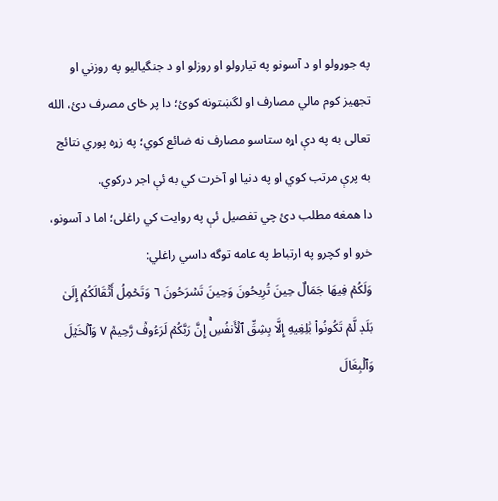په جوړولو او د آسونو په تيارولو او روزلو او د جنگياليو په روزني او تجهيز كوم مالي مصارف او لگښتونه كوئ؛ دا پر ځاى مصرف دئ، الله تعالى به په دې اړه ستاسو مصارف نه ضائع كوي؛ په زړه پوري نتائج به پرې مرتب كوي او په دنيا او آخرت كي به ئې اجر دركوي.
دا همغه مطلب دئ چي تفصيل ئې په روايت كي راغلى؛ اما د آسونو، خرو او كچرو په ارتباط په عامه توگه داسي راغلي:
وَلَكُمۡ فِيهَا جَمَالٌ حِينَ تُرِيحُونَ وَحِينَ تَسۡرَحُونَ ٦ وَتَحۡمِلُ أَثۡقَالَكُمۡ إِلَىٰ بَلَدٖ لَّمۡ تَكُونُواْ بَٰلِغِيهِ إِلَّا بِشِقِّ ٱلۡأَنفُسِۚ إِنَّ رَبَّكُمۡ لَرَءُوفٞ رَّحِيمٞ ٧ وَٱلۡخَيۡلَ وَٱلۡبِغَالَ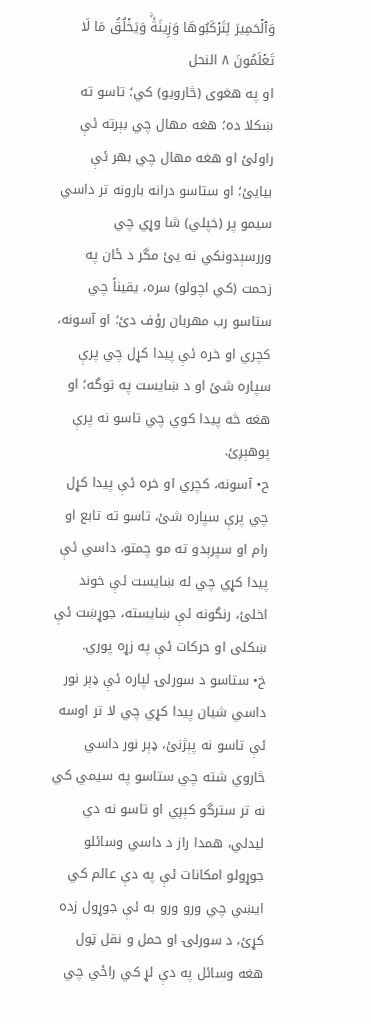وَٱلۡحَمِيرَ لِتَرۡكَبُوهَا وَزِينَةٗۚ وَيَخۡلُقُ مَا لَا تَعۡلَمُونَ ٨ النحل
او په هغوى (څارويو) كي؛ تاسو ته ښكلا ده؛ هغه مهال چي بېرته ئې راولئ او هغه مهال چي بهر ئې بيايئ؛ او ستاسو درانه بارونه تر داسي سيمو پر (خپلي) شا وړي چي وررسېدونكي نه يئ مگر د ځان په زحمت (كي اچولو) سره، يقيناً چي ستاسو رب مهربان رؤف دئ؛ او آسونه، كچري او خره ئې پيدا كړل چي پرې سپاره شئ او د ښايست په توگه؛ او هغه څه پيدا كوي چي تاسو نه پرې پوهېږئ.
ح• آسونه، كچري او خره ئې پيدا كړل چي پرې سپاره شئ، تاسو ته تابع او رام او سپرېدو ته مو چمتو، داسي ئې پيدا كړي چي له ښايست ئې خوند اخلئ، رنگونه ئې ښايسته، جوړښت ئې ښكلى او حركات ئې په زړه پوري.
خ• ستاسو د سورلۍ لپاره ئې ډېر نور داسي شيان پيدا كړي چي لا تر اوسه ئې تاسو نه پېژنئ، ډېر نور داسي څاروي شته چي ستاسو په سيمي كي نه تر سترگو كېږي او تاسو نه دي ليدلي، همدا راز د داسي وسائلو جوړولو امكانات ئې په دې عالم كي ايښي چي ورو ورو به ئې جوړول زده كړئ، د سورلۍ او حمل و نقل ټول هغه وسائل په دې لړ كي راځي چي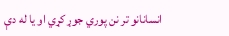انسانانو تر نن پوري جوړ كړي او يا له دې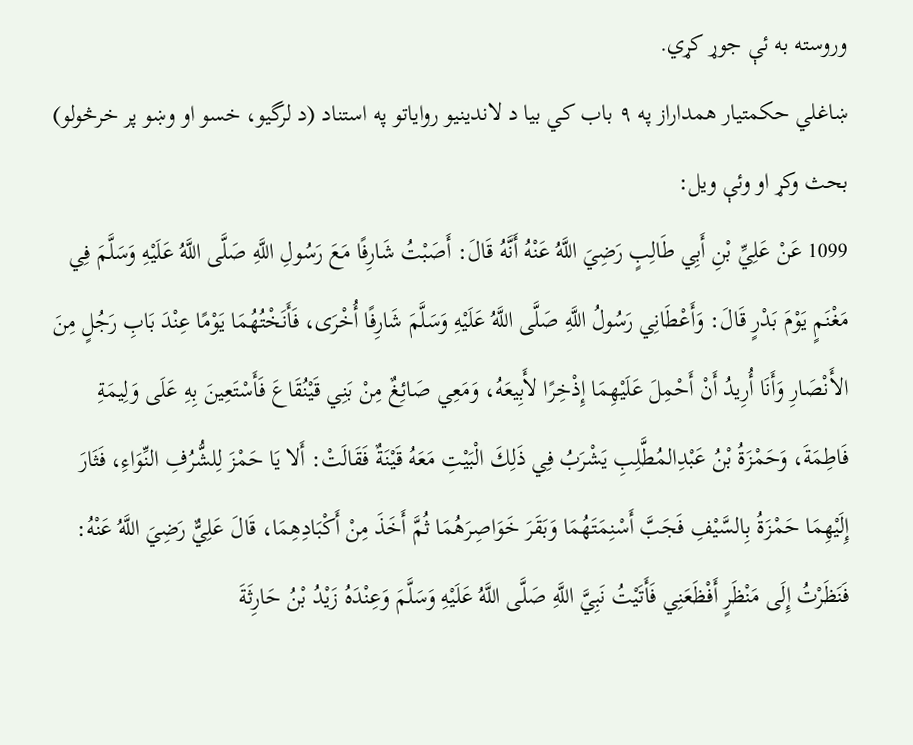وروسته به ئې جوړ كړي.
ښاغلي حکمتيار همداراز په ٩ باب کي بيا د لاندينيو روایاتو په استناد (د لرگيو، خسو او وښو پر خرڅولو) بحث وکړ او وئې ويل:
1099 عَنْ عَلِيِّ بْنِ أَبِي طَالِبٍ رَضِيَ اللَّهُ عَنْهُ أَنَّهُ قَالَ: أَصَبْتُ شَارِفًا مَعَ رَسُولِ اللَّهِ صَلَّى اللَّهُ عَلَيْهِ وَسَلَّمَ فِي مَغْنَمٍ يَوْمَ بَدْرٍ قَالَ: وَأَعْطَانِي رَسُولُ اللَّهِ صَلَّى اللَّهُ عَلَيْهِ وَسَلَّمَ شَارِفًا أُخْرَى، فَأَنَخْتُهُمَا يَوْمًا عِنْدَ بَابِ رَجُلٍ مِنَ الأَنْصَارِ وَأَنَا أُرِيدُ أَنْ أَحْمِلَ عَلَيْهِمَا إِذْخِرًا لأَبِيعَهُ، وَمَعِي صَائِغٌ مِنْ بَنِي قَيْنُقَاعَ فَأَسْتَعِينَ بِهِ عَلَى وَلِيمَةِ فَاطِمَةَ، وَحَمْزَةُ بْنُ عَبْدِالمُطَّلِبِ يَشْرَبُ فِي ذَلِكَ الْبَيْتِ مَعَهُ قَيْنَةٌ فَقَالَتْ: أَلا يَا حَمْزَ لِلشُّرُفِ النِّوَاءِ، فَثَارَ إِلَيْهِمَا حَمْزَةُ بِالسَّيْفِ فَجَبَّ أَسْنِمَتَهُمَا وَبَقَرَ خَوَاصِرَهُمَا ثُمَّ أَخَذَ مِنْ أَكْبَادِهِمَا، قَالَ عَلِيٌّ رَضِيَ اللَّهُ عَنْهُ: فَنَظَرْتُ إِلَى مَنْظَرٍ أَفْظَعَنِي فَأَتَيْتُ نَبِيَّ اللَّهِ صَلَّى اللَّهُ عَلَيْهِ وَسَلَّمَ وَعِنْدَهُ زَيْدُ بْنُ حَارِثَةَ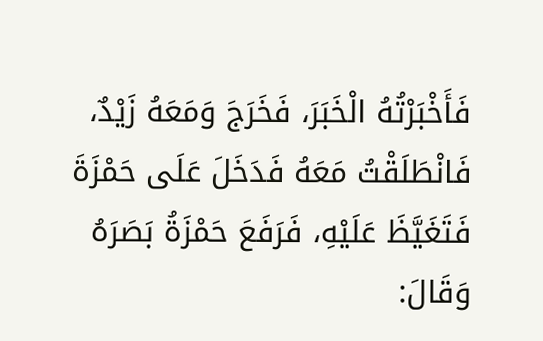فَأَخْبَرْتُهُ الْخَبَرَ، فَخَرَجَ وَمَعَهُ زَيْدٌ، فَانْطَلَقْتُ مَعَهُ فَدَخَلَ عَلَى حَمْزَةَ فَتَغَيَّظَ عَلَيْهِ، فَرَفَعَ حَمْزَةُ بَصَرَهُ وَقَالَ: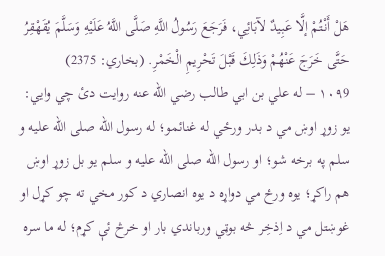هَلْ أَنْتُمْ إلَّا عَبِيدٌ لآبَائِي، فَرَجَعَ رَسُولُ اللَّهِ صَلَّى اللَّهُ عَلَيْهِ وَسَلَّمَ يُقَهْقِرُ حَتَّى خَرَجَ عَنْهُمْ وَذَلِكَ قَبْلَ تَحْرِيمِ الْخَمْرِ. (بخاري: 2375)
١٠٩9 – له علي بن ابي طالب رضي الله عنه روايت دئ چي وايي: يو زوړ اوښ مي د بدر ورځي له غنائمو؛ له رسول الله صلى الله عليه و سلم په برخه شو؛ او رسول الله صلى الله عليه و سلم يو بل زوړ اوښ هم راکړ؛ يوه ورځ مي دواړه د يوه انصاري د کور مخي ته چو کړل او غوښتل مي د اِذخِر څه بوټي ورباندي بار او خرڅ ئې کړم؛ له ما سره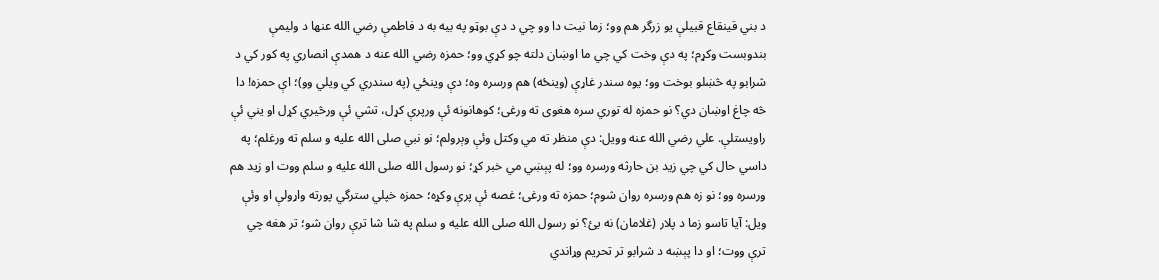د بني قينقاع قبيلې يو زرگر هم وو؛ زما نيت دا وو چي د دې بوټو په بيه به د فاطمې رضي الله عنها د وليمې بندوبست وکړم؛ په دې وخت کي چي ما اوښان دلته چو کړي وو؛ حمزه رضي الله عنه د همدې انصاري په کور کي د شرابو په څښلو بوخت وو؛ يوه سندر غاړې (وينځه) هم ورسره وه؛ دې وينځي (په سندري كي ويلي وو)؛ اې حمزه! دا څه چاغ اوښان دي؟ نو حمزه له توري سره هغوى ته ورغى؛ كوهانونه ئې ورپرې كړل، تشي ئې ورڅيري کړل او يني ئې راويستلې. علي رضي الله عنه وويل: دې منظر ته مي وکتل وئې وېرولم؛ نو نبي صلى الله عليه و سلم ته ورغلم؛ په داسي حال كي چي زيد بن حارثه ورسره وو؛ له پېښي مي خبر کړ؛ نو رسول الله صلى الله عليه و سلم ووت او زيد هم ورسره وو؛ نو زه هم ورسره روان شوم؛ حمزه ته ورغى؛ غصه ئې پرې وکړه؛ حمزه خپلي سترگي پورته واړولې او وئې ويل: آيا تاسو زما د پلار (غلامان) نه يئ؟ نو رسول الله صلى الله عليه و سلم په شا شا ترې روان شو؛ تر هغه چي ترې ووت؛ او دا پېښه د شرابو تر تحريم وړاندي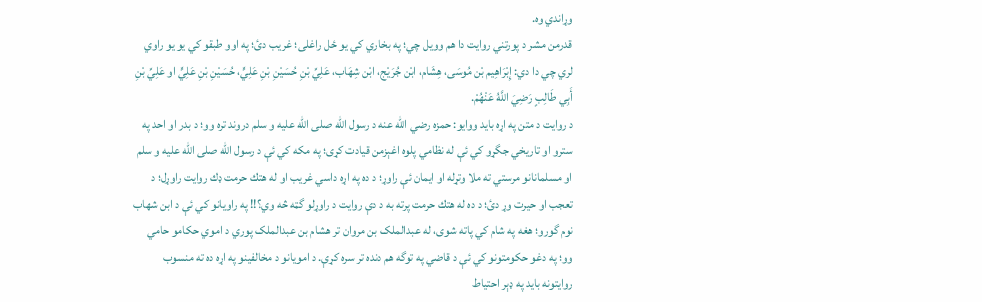وړاندي وه.
قدرمن مشر د پورتني روايت دا هم وويل چي؛ په بخاري كي يو ځل راغلى؛ غريب دئ؛ په اوو طبقو كي يو يو راوي لري چي دا دي: إِبْرَاهِيم بْن مُوسَى، هِشَام، ابْن جُرَيْج، ابْن شِهَاب، عَلِيِّ بْنِ حُسَيْنِ بْنِ عَلِيٍّ، حُسَيْنِ بْنِ عَلِيٍّ او عَلِيِّ بْنِ أَبِي طَالِبٍ رَضِيَ اللَّهُ عَنْهُمْ.
د روايت د متن په اړه بايد ووايو: حمزه رضي الله عنه د رسول الله صلى الله عليه و سلم دروند تره وو؛ د بدر او احد په سترو او تاريخي جگړو كي ئې له نظامي پلوه اغېزمن قيادت كړى؛ په مكه كي ئې د رسول الله صلى الله عليه و سلم او مسلمانانو مرستي ته ملا وتړله او ايمان ئې راوړ؛ د ده په اړه داسي غريب او له هتك حرمت ډك روايت راوړل؛ د تعجب او حيرت وړ دئ؛ د ده له هتك حرمت پرته به د دې روايت د راوړلو گټه څه وي؟!! په راويانو كي ئې د ابن شهاب نوم گورو؛ هغه په شام كي پاته شوى، له عبدالملک بن مروان تر هشام بن عبدالملک پوري د اموي حكامو حامي وو؛ په دغو حكومتونو كي ئې د قاضي په توگه هم دنده تر سره كړې. د امويانو د مخالفينو په اړه ده ته منسوب روايتونه بايد په ډېر احتياط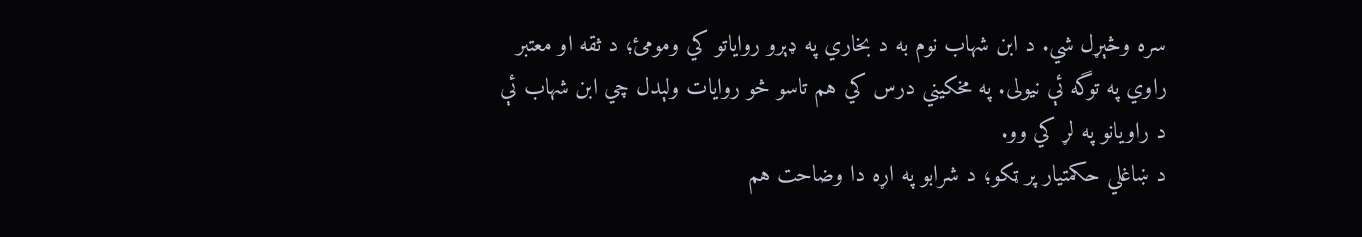سره وڅېړل شي. د ابن شهاب نوم به د بخاري په ډېرو رواياتو كي ومومئ؛ د ثقه او معتبر راوي په توگه ئې نيولى. په مخكيني درس كي هم تاسو څو روايات ولېدل چي ابن شهاب ئې د راويانو په لړ كي وو.
د ښاغلي حکمتيار پر ټکو؛ د شرابو په اړه دا وضاحت هم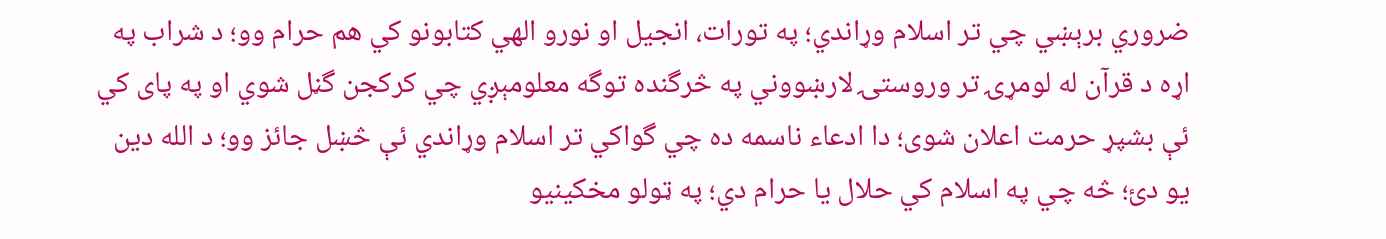ضروري برېښي چي تر اسلام وړاندي؛ په تورات، انجيل او نورو الهي كتابونو كي هم حرام وو؛ د شراب په اړه د قرآن له لومړۍ تر وروستۍ لارښووني په څرگنده توگه معلومېږي چي كركجن گڼل شوي او په پاى كي ئې بشپړ حرمت اعلان شوى؛ دا ادعاء ناسمه ده چي گواكي تر اسلام وړاندي ئې څښل جائز وو؛ د الله دين يو دئ؛ څه چي په اسلام كي حلال يا حرام دي؛ په ټولو مخكينيو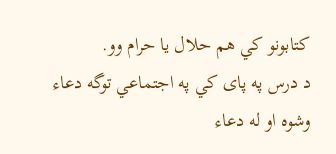كتابونو كي هم حلال يا حرام وو.
د درس په پای کي په اجتماعي توگه دعاء وشوه او له دعاء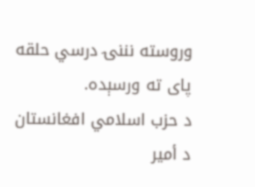وروسته نننۍ درسي حلقه پای ته ورسېده.
د حزب اسلامي افغانستان د أمير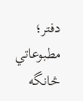دفتر؛ مطبوعاتي څانگه